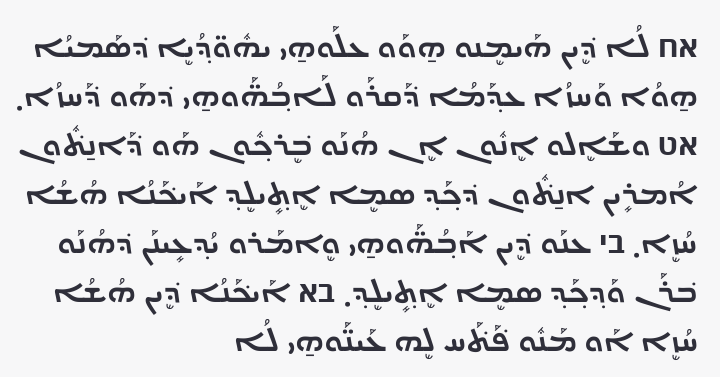אח ܠܳܐ ܕܷ݁ܝܢ ܗܰܝܡܷܢܘ ܗ̱ܘܰܘ ܥܠܰܘܗ̱ܝ ܝܗܽܘ̈ܕ݂ܳܝܷܐ ܕ݁ܣܰܡܝܳܐ ܗ̱ܘܳܐ ܘܰܚܙܳܐ ܥܕ݂ܰܡܳܐ ܕ݁ܰܩܪܰܘ ܠܰܐܒ݂ܳܗ̈ܰܘܗ̱ܝ ܕ݁ܗܰܘ ܕ݁ܰܚܙܳܐ܂ אט ܘܫܰܐܷܠܘ ܐܷܢܽܘܢ ܐܷܢ ܗܳܢܰܘ ܒܷ݁ܪܟ݂ܽܘܢ ܗܰܘ ܕ݁ܰܐܢ̱ܬ݁ܽܘܢ ܐܳܡܪܻܝܢ ܐܢ̱ܬ݁ܽܘܢ ܕ݁ܟ݂ܰܕ݂ ܣܡܷܐ ܐܷܬ݂ܻܝܠܷܕ݂ ܐܰܝܟ݁ܰܢܳܐ ܗܳܫܳܐ ܚܳܙܷܐ܂ בי ܥܢܰܘ ܕܷ݁ܝܢ ܐܰܒ݂ܳܗ̈ܰܘܗ̱ܝ ܘܷܐܡܰܪܘ ܝܳܕ݂ܥܻܝܢܰܢ ܕ݁ܗܳܢܰܘ ܒ݁ܪܰܢ ܘܰܕ݂ܟ݂ܰܕ݂ ܣܡܷܐ ܐܷܬ݂ܻܝܠܷܕ݂܂ בא ܐܰܝܟ݁ܰܢܳܐ ܕܷ݁ܝܢ ܗܳܫܳܐ ܚܳܙܷܐ ܐܰܘ ܡܰܢܽܘ ܦ݁ܰܬ݁ܰܚ ܠܷܗ ܥܰܝܢ̈ܰܘܗ̱ܝ ܠܳܐ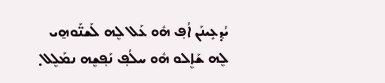ܝܳܕ݂ܥܻܝܢܰܢ ܐܳܦ݂ ܗܽܘ ܥܰܠ ܠܷܗ ܠܰܫܢ̈ܰܘܗ̱ܝ ܠܷܗ ܫܰܐܷܠܘ ܗܽܘ ܚܠܳܦ݂ ܢܰܦ݂ܫܷܗ ܢܡܰܠܷܠ܂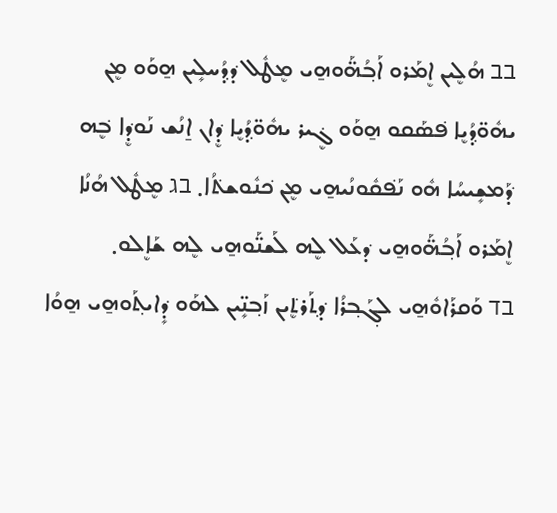בב ܗܳܠܷܝܢ ܐܷܡܰܪܘ ܐܰܒ݂ܳܗ̈ܰܘܗ̱ܝ ܡܷܛܽܠ ܕ݁ܕ݂ܳܚܠܻܝܢ ܗ̱ܘܰܘ ܡܷܢ ܝܗܽܘ̈ܕ݂ܳܝܷܐ ܦ݁ܣܰܩܘ ܗ̱ܘܰܘ ܓܷ݁ܝܪ ܝܗܽܘ̈ܕ݂ܳܝܷܐ ܕܷ݁ܐܢ ܐ̱ܢܳܫ ܢܰܘܕܷ݁ܐ ܒܷ݁ܗ ܕ݁ܰܡܫܻܝܚܳܐ ܗܽܘ ܢܰܦ݁ܩܽܘܢܳܝܗ̱ܝ ܡܷܢ ܟ݁ܢܽܘܫܬ݁ܳܐ܂ בג ܡܷܛܽܠ ܗܳܢܳܐ ܐܷܡܰܪܘ ܐܰܒ݂ܳܗ̈ܰܘܗ̱ܝ ܕ݁ܥܰܠ ܠܷܗ ܠܰܫܢ̈ܰܘܗ̱ܝ ܠܷܗ ܫܰܐܷܠܘ܂
בד ܘܰܩܪܰܐܘܽܗ̱ܝ ܠܓ݂ܰܒ݂ܪܳܐ ܕ݁ܬ݂ܰܪܬܷ݁ܝܢ ܙܰܒ݂ܢܻ̈ܝܢ ܠܗܰܘ ܕܻ݁ܐܝܬ݂ܰܘܗ̱ܝ ܗ̱ܘܳܐ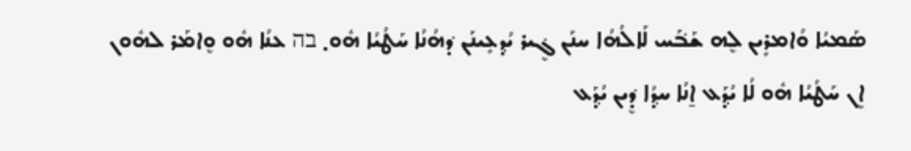ܣܰܡܝܳܐ ܘܳܐܡܪܻܝܢ ܠܷܗ ܫܰܒ݁ܰܚ ܠܰܐܠܳܗܳܐ ܚܢܰܢ ܓܷ݁ܝܪ ܝܳܕ݂ܥܻܝܢܰܢ ܕ݁ܗܳܢܳܐ ܚܰܛܳܝܳܐ ܗܽܘ܂ בה ܥܢܳܐ ܗܽܘ ܘܷܐܡܰܪ ܠܗܽܘܢ ܐܷܢ ܚܰܛܳܝܳܐ ܗܽܘ ܠܳܐ ܝܳܕ݂ܰܥ ܐ̱ܢܳܐ ܚܕ݂ܳܐ ܕܷ݁ܝܢ ܝܳܕ݂ܰܥ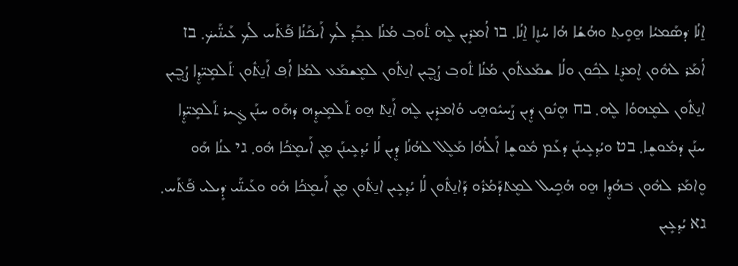ܐ̱ܢܳܐ ܕ݁ܣܰܡܝܳܐ ܗ̱ܘܻܝܬ݂ ܘܗܳܫܳܐ ܗܳܐ ܚܳܙܷܐ ܐ̱ܢܳܐ܂ בו ܐܳܡܪܻܝܢ ܠܷܗ ܬ݁ܽܘܒ݂ ܡܳܢܳܐ ܥܒ݂ܰܕ݂ ܠܳܟ݂ ܐܰܝܟ݁ܰܢܳܐ ܦ݁ܰܬ݁ܰܚ ܠܳܟ݂ ܥܰܝܢ̈ܰܝܟ݁܂ בז ܐܳܡܰܪ ܠܗܽܘܢ ܐܷܡܪܷܬ݂ ܠܟ݂ܽܘܢ ܘܠܳܐ ܫܡܰܥܬ݁ܽܘܢ ܡܳܢܳܐ ܬ݁ܽܘܒ݂ ܨܳܒ݂ܷܝܢ ܐܢ̱ܬ݁ܽܘܢ ܠܡܷܫܡܰܥ ܠܡܳܐ ܐܳܦ݂ ܐܰܢ̱ܬ݁ܽܘܢ ܬ݁ܰܠܡܻܝ̈ܕ݂ܷܐ ܨܳܒ݂ܷܝܢ ܐܢ̱ܬ݁ܽܘܢ ܠܡܷܗܘܳܐ ܠܷܗ܂ בח ܗܷܢܽܘܢ ܕܷ݁ܝܢ ܨܰܚܝܽܘܗ̱ܝ ܘܳܐܡܪܻܝܢ ܠܷܗ ܐܰܢ̱ܬ݁ ܗ̱ܘ ܬ݁ܰܠܡܻܝܕ݂ܷܗ ܕ݁ܗܰܘ ܚܢܰܢ ܓܷ݁ܝܪ ܬ݁ܰܠܡܻܝ̈ܕ݂ܷܐ ܚܢܰܢ ܕ݁ܡܽܘܫܷܐ܂ בט ܘܝܳܕ݂ܥܻܝܢܰܢ ܕ݁ܥܰܡ ܡܽܘܫܷܐ ܐܰܠܳܗܳܐ ܡܰܠܷܠ ܠܗܳܢܳܐ ܕܷ݁ܝܢ ܠܳܐ ܝܳܕ݂ܥܻܝܢܰܢ ܡܷܢ ܐܰܝܡܷܟ݁ܳܐ ܗܽܘ܂ גי ܥܢܳܐ ܗܰܘ ܘܷܐܡܰܪ ܠܗܽܘܢ ܒ݁ܗܳܕ݂ܷܐ ܗ̱ܘ ܗܳܟ݂ܻܝܠ ܠܡܷܬ݁ܕ݁ܰܡܳܪܽܘ ܕ݁ܰܐܢ̱ܬ݁ܽܘܢ ܠܳܐ ܝܳܕ݂ܥܻܝܢ ܐܢ̱ܬ݁ܽܘܢ ܡܷܢ ܐܰܝܡܷܟ݁ܳܐ ܗܽܘ ܘܥܰܝܢ̈ܰܝ ܕܻ݁ܝܠܝ ܦ݁ܰܬ݁ܰܚ܂ גא ܝܳܕ݂ܥܻܝܢ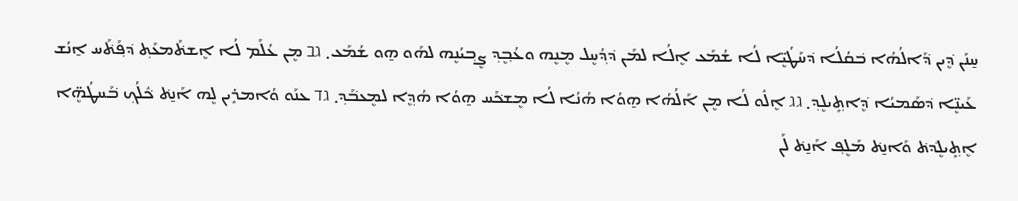ܚ̱ܢܰܢ ܕܷ݁ܝܢ ܕ݁ܰܐܠܳܗܳܐ ܒ݁ܩܳܠܳܐ ܕ݁ܚܰܛܳܝܷ̈ܐ ܠܳܐ ܫܳܡܰܥ ܐܷܠܳܐ ܠܡܰܢ ܕ݁ܕ݂ܳܚܷܠ ܡܷܢܷܗ ܘܥܳܒ݂ܷܕ݂ ܨܷܒ݂ܝܳܢܷܗ ܠܗܰܘ ܗ̱ܘ ܫܳܡܰܥ܂ גב ܡܷܢ ܥܳܠܰܡ ܠܳܐ ܐܷܫܬ݁ܰܡܥܰܬ݂ ܕ݁ܦ݂ܰܬ݁ܰܚ ܐ̱ܢܳܫ ܥܰܝܢܷ̈ܐ ܕ݁ܣܰܡܝܳܐ ܕܷ݁ܐܬ݂ܻܝܠܷܕ݂܂ גג ܐܷܠܽܘ ܠܳܐ ܡܷܢ ܐܰܠܳܗܳܐ ܗ̱ܘܳܐ ܗܳܢܳܐ ܠܳܐ ܡܷܫܟ݁ܰܚ ܗ̱ܘܳܐ ܗܳܕ݂ܷܐ ܠܡܷܥܒ݁ܰܕ݂܂ גד ܥܢܰܘ ܘܳܐܡܪܻܝܢ ܠܷܗ ܐܰܢ̱ܬ݁ ܟ݁ܽܠܳܟ݂ ܒ݁ܰܚܛܳܗܷ̈ܐ ܐܷܬ݂ܻܝܠܷܕ݁ܬ݁ ܘܰܐܢ̱ܬ݁ ܡܰܠܷܦ݂ ܐܰܢ̱ܬ݁ ܠܰܢ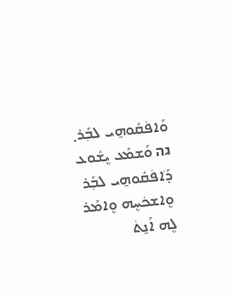ܘܰܐܦ݁ܩܽܘܗ̱ܝ ܠܒ݂ܰܪ܂ גה ܘܰܫܡܰܥ ܝܷܫܽܘܥ ܕ݁ܰܐܦ݁ܩܽܘܗ̱ܝ ܠܒ݂ܰܪ ܘܷܐܫܟ݁ܚܷܗ ܘܷܐܡܰܪ ܠܷܗ ܐܰܢ̱ܬ݁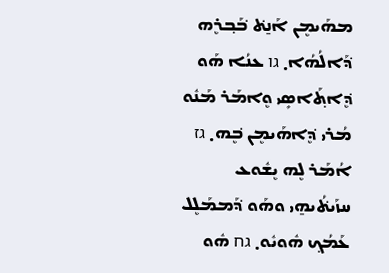ܡܗܰܝܡܷܢ ܐܰܢ̱ܬ݁ ܒ݁ܰܒ݂ܪܷܗ ܕ݁ܰܐܠܳܗܳܐ܂ גו ܥܢܳܐ ܗܰܘ ܕܷ݁ܐܬ݂ܰܐܣܻܝ ܘܷܐܡܰܪ ܡܰܢܽܘ ܡܳܪܝ ܕܷ݁ܐܗܰܝܡܷܢ ܒܷ݁ܗ܂ גז ܐܳܡܰܪ ܠܷܗ ܝܷܫܽܘܥ ܚܙܰܝܬ݁ܳܝܗ̱ܝ ܘܗܰܘ ܕ݁ܰܡܡܰܠܷܠ ܥܰܡܳܟ݂ ܗܽܘܝܽܘ܂ גח ܗܽܘ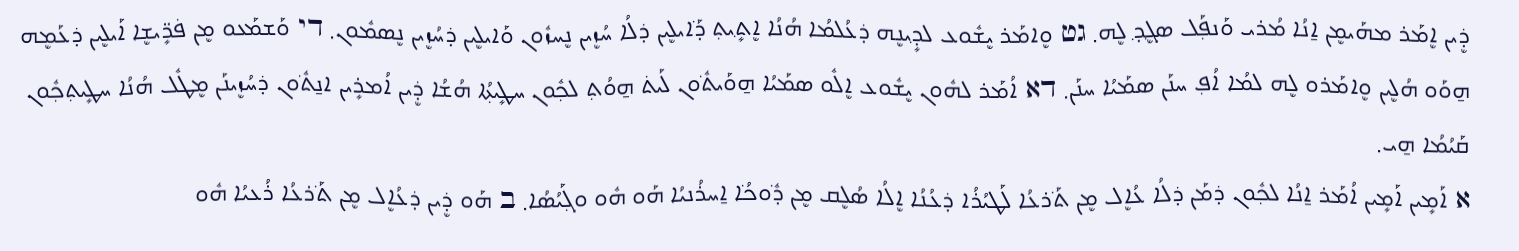ܕܷ݁ܝܢ ܐܷܡܰܪ ܡܗܰܝܡܷܢ ܐ̱ܢܳܐ ܡܳܪܝ ܘܰܢܦ݂ܰܠ ܣܓ݂ܷܕ݂ ܠܷܗ܂ גט ܘܷܐܡܰܪ ܝܷܫܽܘܥ ܠܕ݂ܻܝܢܷܗ ܕ݁ܥܳܠܡܳܐ ܗܳܢܳܐ ܐܷܬ݂ܻܝܬ݂ ܕ݁ܰܐܝܠܷܝܢ ܕ݁ܠܳܐ ܚܳܙܷܝܢ ܢܷܚܙܽܘܢ ܘܰܐܝܠܷܝܢ ܕ݁ܚܳܙܷܝܢ ܢܷܣܡܽܘܢ܂ די ܘܰܫܡܰܥܘ ܡܷܢ ܦ݁ܪܻ̈ܝܫܷܐ ܐܰܝܠܷܝܢ ܕ݁ܥܰܡܷܗ ܗ̱ܘܰܘ ܗܳܠܷܝܢ ܘܷܐܡܰܪܘ ܠܷܗ ܠܡܳܐ ܐܳܦ݂ ܚܢܰܢ ܣܡܰܝܳܐ ܚܢܰܢ܂ דא ܐܳܡܰܪ ܠܗܽܘܢ ܝܷܫܽܘܥ ܐܷܠܽܘ ܣܡܰܝܳܐ ܗ̱ܘܰܝܬ݁ܽܘܢ ܠܰܝܬ݁ ܗ̱ܘܳܬ݂ ܠܟ݂ܽܘܢ ܚܛܻܝܬ݂ܳܐ ܗܳܫܳܐ ܕܷ݁ܝܢ ܐܳܡܪܻܝܢ ܐܢ̱ܬ݁ܽܘܢ ܕ݁ܚܳܙܷܝܢܰܢ ܡܷܛܽܠ ܗܳܢܳܐ ܚܛܻܝܬ݂ܟ݂ܽܘܢ ܩܰܝܳܡܳܐ ܗ̱ܝ܂
א ܐܰܡܻܝܢ ܐܰܡܻܝܢ ܐܳܡܰܪ ܐ̱ܢܳܐ ܠܟ݂ܽܘܢ ܕ݁ܡܰܢ ܕ݁ܠܳܐ ܥܳܐܷܠ ܡܷܢ ܬ݁ܰܪܥܳܐ ܠܰܛܝܳܪܳܐ ܕ݁ܥܳܢܳܐ ܐܷܠܳܐ ܣܳܠܷܩ ܡܷܢ ܕ݁ܽܘܟ݁ܳܐ ܐ̱ܚܪܳܢܝܳܐ ܗܰܘ ܗܽܘ ܘܓ݂ܰܝܳܣܳܐ܂ ב ܗܰܘ ܕܷ݁ܝܢ ܕ݁ܥܳܐܷܠ ܡܷܢ ܬ݁ܰܪܥܳܐ ܪܳܥܝܳܐ ܗܽܘ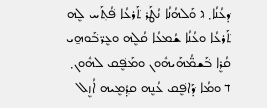ܕ݁ܥܳܢܳܐ܂ ג ܘܰܠܗܳܢܳܐ ܢܳܛܰܪ ܬ݁ܰܪܥܳܐ ܦ݁ܳܬ݂ܰܚ ܠܷܗ ܬ݁ܰܪܥܳܐ ܘܥܳܢܳܐ ܫܳܡܥܳܐ ܩܳܠܷܗ ܘܥܷܪ̈ܒ݁ܰܘܗ̱ܝ ܩܳܪܷܐ ܒ݁ܰܫܡ̈ܳܗܰܝܗܽܘܢ ܘܡܰܦܷ݁ܩ ܠܗܽܘܢ܂ ד ܘܡܳܐ ܕ݁ܰܐܦܷ݁ܩ ܥܳܢܷܗ ܩܕ݂ܳܡܷܝܗ ܐܳܙܷܠ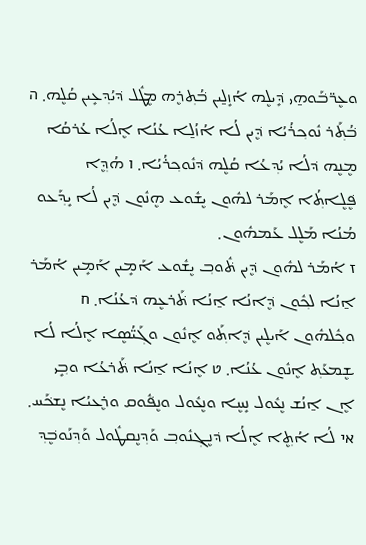ܘܥܷܪ̈ܒ݁ܰܘܗ̱ܝ ܕܻ݁ܝܠܷܗ ܐܳܙܻܠ̱ܝܢ ܒ݁ܳܬ݂ܪܷܗ ܡܷܛܽܠ ܕ݁ܝܳܕ݂ܥܻܝܢ ܩܳܠܷܗ܂ ה ܒ݁ܳܬ݂ܰܪ ܢܽܘܟ݂ܪܳܝܳܐ ܕܷ݁ܝܢ ܠܳܐ ܐܳܙܳܠ̱ܐ ܥܳܢܳܐ ܐܷܠܳܐ ܥܳܪܩܳܐ ܡܷܢܷܗ ܕ݁ܠܳܐ ܝܳܕ݂ܥܳܐ ܩܳܠܷܗ ܕ݁ܢܽܘܟ݂ܪܳܝܳܐ܂ ו ܗܳܕ݂ܷܐ ܦܷ݁ܠܷܐܬ݂ܳܐ ܐܷܡܰܪ ܠܗܽܘܢ ܝܷܫܽܘܥ ܗܷܢܽܘܢ ܕܷ݁ܝܢ ܠܳܐ ܝܻܕ݂ܰܥܘ ܡܳܢܳܐ ܡܰܠܷܠ ܥܰܡܗܽܘܢ܂
ז ܐܳܡܰܪ ܠܗܽܘܢ ܕܷ݁ܝܢ ܬ݁ܽܘܒ݂ ܝܷܫܽܘܥ ܐܰܡܻܝܢ ܐܰܡܻܝܢ ܐܳܡܰܪ ܐ̱ܢܳܐ ܠܟ݂ܽܘܢ ܕܷ݁ܐܢܳܐ ܐ̱ܢܳܐ ܬ݁ܰܪܥܷܗ ܕ݁ܥܳܢܳܐ܂ ח ܘܟ݂ܽܠܗܽܘܢ ܐܰܝܠܷܝܢ ܕܷ݁ܐܬ݂ܰܘ ܐܷܢܽܘܢ ܘܓ݂ܰܝ̈ܳܣܷܐ ܐܷܠܳܐ ܠܳܐ ܫܷܡܥܰܬ݂ ܐܷܢܽܘܢ ܥܳܢܳܐ܂ ט ܐܷܢܳܐ ܐ̱ܢܳܐ ܬ݁ܰܪܥܳܐ ܘܒ݂ܻܝ ܐܷܢ ܐ̱ܢܳܫ ܢܷܥܽܘܠ ܢܻܚܷܐ ܘܢܷܥܽܘܠ ܘܢܷܦ݁ܽܘܩ ܘܪܷܥܝܳܐ ܢܷܫܟ݁ܰܚ܂ אי ܠܳܐ ܐܳܬ݂ܷܐ ܐܷܠܳܐ ܕ݁ܢܷܓ݂ܢܽܘܒ݂ ܘܰܕ݂ܢܷܩܛܽܘܠ ܘܰܕ݂ܢܰܘܒܷ݁ܕ݂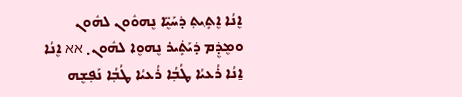ܐܷܢܳܐ ܐܷܬ݂ܻܝܬ݂ ܕ݁ܚܰܝܷ̈ܐ ܢܷܗܘܽܘܢ ܠܗܽܘܢ ܘܡܷܕܷ݁ܡ ܕ݁ܝܰܬܻ݁ܝܪ ܢܷܗܘܷܐ ܠܗܽܘܢ܂ אא ܐܷܢܳܐ ܐ̱ܢܳܐ ܪܳܥܝܳܐ ܛܳܒ݂ܳܐ ܪܳܥܝܳܐ ܛܳܒ݂ܳܐ ܢܰܦ݂ܫܷܗ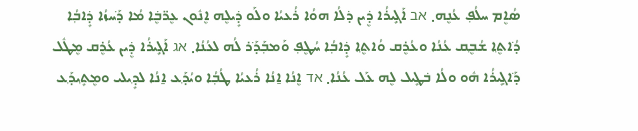ܣܳܐܷܡ ܚܠܳܦ݂ ܥܳܢܷܗ܂ אב ܐܰܓ݂ܻܝܪܳܐ ܕܷ݁ܝܢ ܕ݁ܠܳܐ ܗܘܳܐ ܪܳܥܝܳܐ ܘܠܰܘ ܕܻ݁ܝܠܷܗ ܐܷܢܽܘܢ ܥܷܪ̈ܒܷ݁ܐ ܡܳܐ ܕ݁ܰܚܙܳܐ ܕܻ݁ܐܒ݂ܳܐ ܕ݁ܳܐܬ݂ܷܐ ܫܳܒ݂ܷܩ ܥܳܢܳܐ ܘܥܳܪܷܩ ܘܳܐܬ݂ܷܐ ܕܻ݁ܐܒ݂ܳܐ ܚܳܛܷܦ݂ ܘܰܡܒ݂ܰܕ݁ܰܪ ܠܳܗ ܠܥܳܢܳܐ܂ אג ܐܰܓ݂ܻܝܪܳܐ ܕܷ݁ܝܢ ܥܳܪܷܩ ܡܷܛܽܠ ܕ݁ܰܐܓ݂ܻܝܪܳܐ ܗܽܘ ܘܠܳܐ ܒ݁ܛܻܝܠ ܠܷܗ ܥܰܠ ܥܳܢܳܐ܂ אד ܐܷܢܳܐ ܐ̱ܢܳܐ ܪܳܥܝܳܐ ܛܳܒ݂ܳܐ ܘܝܳܕ݂ܰܥ ܐ̱ܢܳܐ ܠܕ݂ܻܝܠܝ ܘܡܷܬ݂ܻܝܕ݂ܰܥ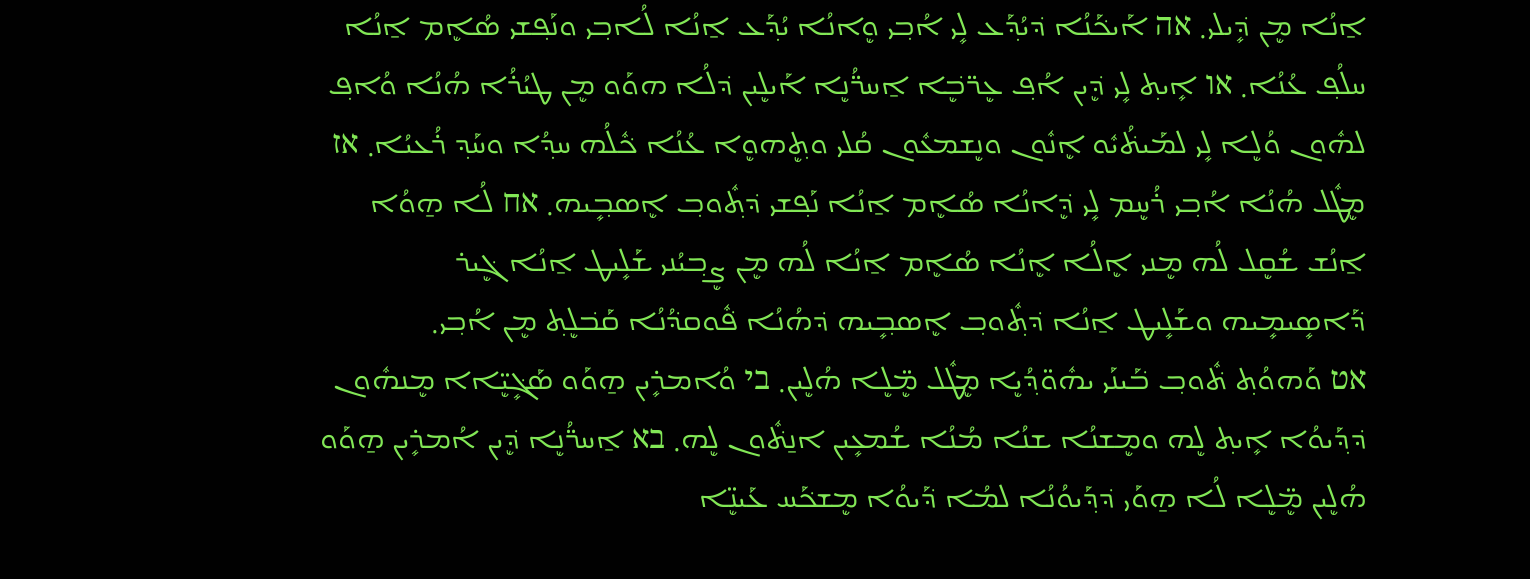ܐ̱ܢܳܐ ܡܷܢ ܕܻ݁ܝܠܝ܂ אה ܐܰܝܟ݁ܰܢܳܐ ܕ݁ܝܳܕ݂ܰܥ ܠܻܝ ܐܳܒ݂ܝ ܘܷܐܢܳܐ ܝܳܕ݂ܰܥ ܐ̱ܢܳܐ ܠܳܐܒ݂ܝ ܘܢܰܦ݂ܫܝ ܣܳܐܷܡ ܐ̱ܢܳܐ ܚܠܳܦ݂ ܥܳܢܳܐ܂ או ܐܻܝܬ݂ ܠܻܝ ܕܷ݁ܝܢ ܐܳܦ݂ ܥܷܪ̈ܒܷ݁ܐ ܐ̱ܚܪ̈ܳܢܷܐ ܐܰܝܠܷܝܢ ܕ݁ܠܳܐ ܗܘܰܘ ܡܷܢ ܛܝܳܪܳܐ ܗܳܢܳܐ ܘܳܐܦ݂ ܠܗܽܘܢ ܘܳܠܷܐ ܠܻܝ ܠܡܰܝܬ݁ܳܝܽܘ ܐܷܢܽܘܢ ܘܢܷܫܡܥܽܘܢ ܩܳܠܝ ܘܬ݂ܷܗܘܷܐ ܥܳܢܳܐ ܟ݁ܽܠܳܗ ܚܕ݂ܳܐ ܘܚܰܕ݂ ܪܳܥܝܳܐ܂ אז ܡܷܛܽܠ ܗܳܢܳܐ ܐܳܒ݂ܝ ܪܳܚܷܡ ܠܻܝ ܕܷ݁ܐܢܳܐ ܣܳܐܷܡ ܐ̱ܢܳܐ ܢܰܦ݂ܫܝ ܕ݁ܬ݂ܽܘܒ݂ ܐܷܣܒ݂ܻܝܗ܂ אח ܠܳܐ ܗ̱ܘܳܐ ܐ̱ܢܳܫ ܫܳܩܷܠ ܠܳܗ ܡܷܢܝ ܐܷܠܳܐ ܐܷܢܳܐ ܣܳܐܷܡ ܐ̱ܢܳܐ ܠܳܗ ܡܷܢ ܨܷܒ݂ܝܳܢܝ ܫܰܠܻܝܛ ܐ̱ܢܳܐ ܓܷ݁ܝܪ ܕ݁ܰܐܣܻܝܡܻܝܗ ܘܫܰܠܻܝܛ ܐ̱ܢܳܐ ܕ݁ܬ݂ܽܘܒ݂ ܐܷܣܒ݂ܻܝܗ ܕ݁ܗܳܢܳܐ ܦ݁ܽܘܩܕ݁ܳܢܳܐ ܩܰܒ݁ܠܷܬ݂ ܡܷܢ ܐܳܒ݂ܝ܂
אט ܘܰܗܘܳܬ݂ ܬ݁ܽܘܒ݂ ܒ݁ܰܝܢܰܝ ܝܗܽܘ̈ܕ݂ܳܝܷܐ ܡܷܛܽܠ ܡܷ̈ܠܷܐ ܗܳܠܷܝܢ܂ בי ܘܳܐܡܪܻܝܢ ܗ̱ܘܰܘ ܣܰܓܻ݁ܝܷ̈ܐܐ ܡܷܢܗܽܘܢ ܕ݁ܕ݂ܰܝܘܳܐ ܐܻܝܬ݂ ܠܷܗ ܘܡܷܫܢܳܐ ܫܢܳܐ ܡܳܢܳܐ ܫܳܡܥܻܝܢ ܐܢ̱ܬ݁ܽܘܢ ܠܷܗ܂ בא ܐ̱ܚܪ̈ܳܢܷܐ ܕܷ݁ܝܢ ܐܳܡܪܻܝܢ ܗ̱ܘܰܘ ܗܳܠܷܝܢ ܡܷ̈ܠܷܐ ܠܳܐ ܗ̱ܘܰܝ ܕ݁ܕ݂ܰܝܘܳܢܳܐ ܠܡܳܐ ܕ݁ܰܝܘܳܐ ܡܷܫܟ݁ܰܚ ܥܰܝܢܷ̈ܐ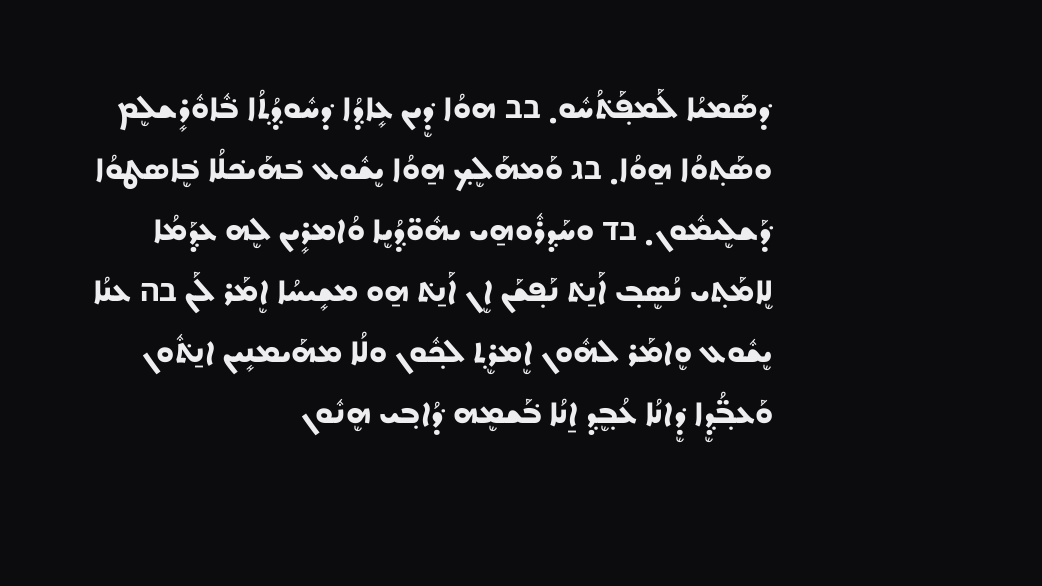ܕ݁ܣܰܡܝܳܐ ܠܰܡܦ݂ܰܬ݁ܳܚܽܘ܂ בב ܗܘܳܐ ܕܷ݁ܝܢ ܥܻܐܕ݂ܳܐ ܕ݁ܚܽܘܕ݂ܳܬ݂ܳܐ ܒ݁ܽܐܘܽܪܻܫܠܷܡ ܘܣܰܬ݂ܘܳܐ ܗ̱ܘܳܐ܂ בג ܘܰܡܗܰܠܷܟ݂ ܗ̱ܘܳܐ ܝܷܫܽܘܥ ܒ݁ܗܰܝܟ݁ܠܳܐ ܒܷ݁ܐܣܛܘܳܐ ܕ݁ܰܫܠܷܝܡܽܘܢ܂ בד ܘܚܰܕ݂ܪܽܘܗ̱ܝ ܝܗܽܘ̈ܕ݂ܳܝܷܐ ܘܳܐܡܪܻܝܢ ܠܷܗ ܥܕ݂ܰܡܳܐ ܠܷܐܡܰܬ݂ܝ ܢܳܣܷܒ݂ ܐܰܢ̱ܬ݁ ܢܰܦ݂ܫܰܢ ܐܷܢ ܐܰܢ̱ܬ݁ ܗ̱ܘ ܡܫܻܝܚܳܐ ܐܷܡܰܪ ܠܰܢ בה ܥܢܳܐ ܝܷܫܽܘܥ ܘܷܐܡܰܪ ܠܗܽܘܢ ܐܷܡܪܷܬ݂ ܠܟ݂ܽܘܢ ܘܠܳܐ ܡܗܰܝܡܢܻܝܢ ܐܢ̱ܬ݁ܽܘܢ ܘܰܥܒ݂̈ܳܕ݂ܷܐ ܕܷ݁ܐܢܳܐ ܥܳܒ݂ܷܕ݂ ܐ̱ܢܳܐ ܒ݁ܰܫܡܷܗ ܕ݁ܳܐܒ݂ܝ ܗܷܢܽܘܢ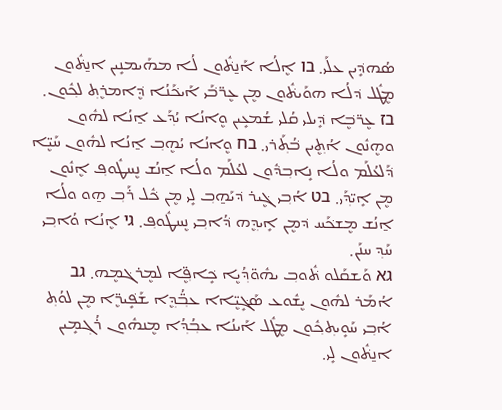ܣܳܗܕܻ݁ܝܢ ܥܠܰܝ܂ בו ܐܷܠܳܐ ܐܰܢ̱ܬ݁ܽܘܢ ܠܳܐ ܡܗܰܝܡܢܻܝܢ ܐܢ̱ܬ݁ܽܘܢ ܡܷܛܽܠ ܕ݁ܠܳܐ ܗܘܰܝܬ݁ܽܘܢ ܡܷܢ ܥܷܪ̈ܒ݁ܰܝ ܐܰܝܟ݁ܰܢܳܐ ܕܷ݁ܐܡܪܷܬ݂ ܠܟ݂ܽܘܢ܂ בז ܥܷܪ̈ܒܷ݁ܐ ܕܻ݁ܝܠܝ ܩܳܠܝ ܫܳܡܥܻܝܢ ܘܷܐܢܳܐ ܝܳܕ݂ܰܥ ܐ̱ܢܳܐ ܠܗܽܘܢ ܘܗܷܢܽܘܢ ܐܳܬ݂ܷܝܢ ܒ݁ܳܬ݂ܰܪܝ܂ בח ܘܷܐܢܳܐ ܝܳܗܷܒ݂ ܐ̱ܢܳܐ ܠܗܽܘܢ ܚܰܝܷ̈ܐ ܕ݁ܰܠܥܳܠܰܡ ܘܠܳܐ ܢܻܐܒ݂ܕ݁ܽܘܢ ܠܥܳܠܰܡ ܘܠܳܐ ܐ̱ܢܳܫ ܢܷܚܛܽܘܦ݂ ܐܷܢܽܘܢ ܡܷܢ ܐܻܝ̈ܕ݂ܰܝ܂ בט ܐܳܒ݂ܝ ܓܷ݁ܝܪ ܕ݁ܝܰܗ̱ܒ݂ ܠܻܝ ܡܷܢ ܟ݁ܽܠ ܪܰܒ݂ ܗ̱ܘ ܘܠܳܐ ܐ̱ܢܳܫ ܡܷܫܟ݁ܰܚ ܕ݁ܡܷܢ ܐܻܝܕ݂ܷܗ ܕ݁ܳܐܒ݂ܝ ܢܷܚܛܽܘܦ݂܂ גי ܐܷܢܳܐ ܘܳܐܒ݂ܝ ܚܰܕ݂ ܚܢܰܢ܂
גא ܘܰܫܩܰܠܘ ܬ݁ܽܘܒ݂ ܝܗܽܘ̈ܕ݂ܳܝܷܐ ܟܻ݁ܐܦ݂ܷ̈ܐ ܠܡܷܪܓ݁ܡܷܗ܂ גב ܐܳܡܰܪ ܠܗܽܘܢ ܝܷܫܽܘܥ ܣܰܓܻ݁ܝܷ̈ܐܐ ܥܒ݂̈ܳܕ݂ܷܐ ܫܰܦܻ݁ܝܪܷ̈ܐ ܡܷܢ ܠܘܳܬ݂ ܐܳܒ݂ܝ ܚܰܘܻܝܬ݂ܟ݂ܽܘܢ ܡܷܛܽܠ ܐܰܝܢܳܐ ܥܒ݂ܳܕ݂ܳܐ ܡܷܢܗܽܘܢ ܪܳܓ݂ܡܻܝܢ ܐܢ̱ܬ݁ܽܘܢ ܠܻܝ܂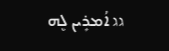גג ܐܳܡܪܻܝܢ ܠܷܗ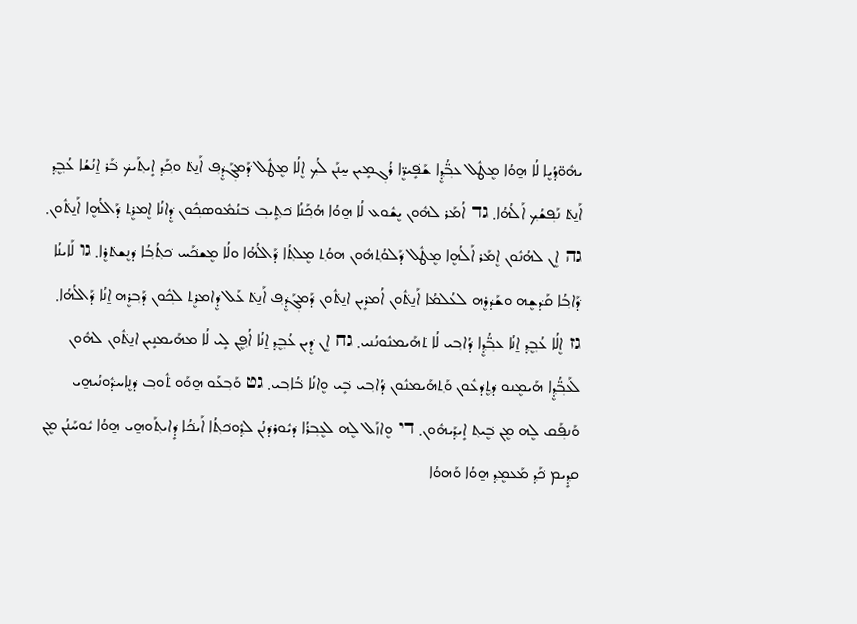ܝܗܽܘ̈ܕ݂ܳܝܷܐ ܠܳܐ ܗ̱ܘܳܐ ܡܷܛܽܠ ܥܒ݂̈ܳܕ݂ܷܐ ܫܰܦܻ݁ܝܪܷ̈ܐ ܪܳܓ݂ܡܻܝܢ ܚ̱ܢܰܢ ܠܳܟ݂ ܐܷܠܳܐ ܡܷܛܽܠ ܕ݁ܰܡܓ݂ܰܕܷ݁ܦ݂ ܐܰܢ̱ܬ݁ ܘܟ݂ܰܕ݂ ܐܻܝܬ݂ܰܝܟ݁ ܒ݁ܰܪ ܐ̱ܢܳܫܳܐ ܥܳܒ݂ܷܕ݂ ܐܰܢ̱ܬ݁ ܢܰܦ݂ܫܳܟ݂ ܐܰܠܳܗܳܐ܂ גד ܐܳܡܰܪ ܠܗܽܘܢ ܝܷܫܽܘܥ ܠܳܐ ܗ̱ܘܳܐ ܗܳܟ݂ܰܢܳܐ ܟ݁ܬ݂ܻܝܒ݂ ܒ݁ܢܳܡܽܘܣܟ݂ܽܘܢ ܕܷ݁ܐܢܳܐ ܐܷܡܪܷܬ݂ ܕ݁ܰܐܠܳܗܷܐ ܐܰܢ̱ܬ݁ܽܘܢ܂ גה ܐܷܢ ܠܗܳܢܽܘܢ ܐܷܡܰܪ ܐܰܠܳܗܷܐ ܡܷܛܽܠ ܕ݁ܰܠܘܳܬ݂ܗܽܘܢ ܗܘܳܬ݂ ܡܷܠܬ݂ܳܐ ܕ݁ܰܐܠܳܗܳܐ ܘܠܳܐ ܡܷܫܟ݁ܰܚ ܟ݁ܬ݂ܳܒ݂ܳܐ ܕ݁ܢܷܫܬ݁ܪܷܐ܂ גו ܠܰܐܝܢܳܐ ܕ݁ܰܐܒ݂ܳܐ ܩܰܕ݁ܫܷܗ ܘܫܰܕ݁ܪܷܗ ܠܥܳܠܡܳܐ ܐܰܢ̱ܬ݁ܽܘܢ ܐܳܡܪܻܝܢ ܐܢ̱ܬ݁ܽܘܢ ܕ݁ܰܡܓ݂ܰܕܷ݁ܦ݂ ܐܰܢ̱ܬ݁ ܥܰܠ ܕܷ݁ܐܡܪܷܬ݂ ܠܟ݂ܽܘܢ ܕ݁ܰܒ݂ܪܷܗ ܐ̱ܢܳܐ ܕ݁ܰܐܠܳܗܳܐ܂ גז ܐܷܠܳܐ ܥܳܒ݂ܷܕ݂ ܐ̱ܢܳܐ ܥܒ݂̈ܳܕ݂ܷܐ ܕ݁ܳܐܒ݂ܝ ܠܳܐ ܬ݁ܗܰܝܡܢܽܘܢܳܢܝ܂ גח ܐܷܢ ܕܷ݁ܝܢ ܥܳܒ݂ܷܕ݂ ܐ̱ܢܳܐ ܐܳܦ݂ܷܢ ܠܻܝ ܠܳܐ ܡܗܰܝܡܢܻܝܢ ܐܢ̱ܬ݁ܽܘܢ ܠܗܽܘܢ ܠܰܥܒ݂̈ܳܕ݂ܷܐ ܗܰܝܡܷܢܘ ܕ݁ܬ݂ܷܕ݁ܥܽܘܢ ܘܰܬ݂ܗܰܝܡܢܽܘܢ ܕ݁ܳܐܒ݂ܝ ܒܻ݁ܝ ܘܷܐܢܳܐ ܒ݁ܳܐܒ݂ܝ܂ גט ܘܰܒ݂ܥܰܘ ܗ̱ܘܰܘ ܬ݁ܽܘܒ݂ ܕ݁ܢܷܐܚܕ݁ܽܘܢܳܝܗ̱ܝ ܘܰܢܦ݂ܰܩ ܠܷܗ ܡܷܢ ܒܷ݁ܝܬ݂ ܐܻܝܕ݂ܰܝܗܽܘܢ܂ די ܘܷܐܙܰܠ ܠܷܗ ܠܥܷܒ݂ܪܳܐ ܕ݁ܝܽܘܪܕ݁ܢܳܢ ܠܕ݂ܽܘܟ݁ܬ݂ܳܐ ܐܰܝܟ݁ܳܐ ܕܻ݁ܐܝܬ݂ܰܘܗ̱ܝ ܗ̱ܘܳܐ ܝܽܘܚܰܢܳܢ ܡܷܢ ܩܕ݂ܻܝܡ ܟ݁ܰܕ݂ ܡܰܥܡܷܕ݂ ܗ̱ܘܳܐ ܘܰܗܘܳܐ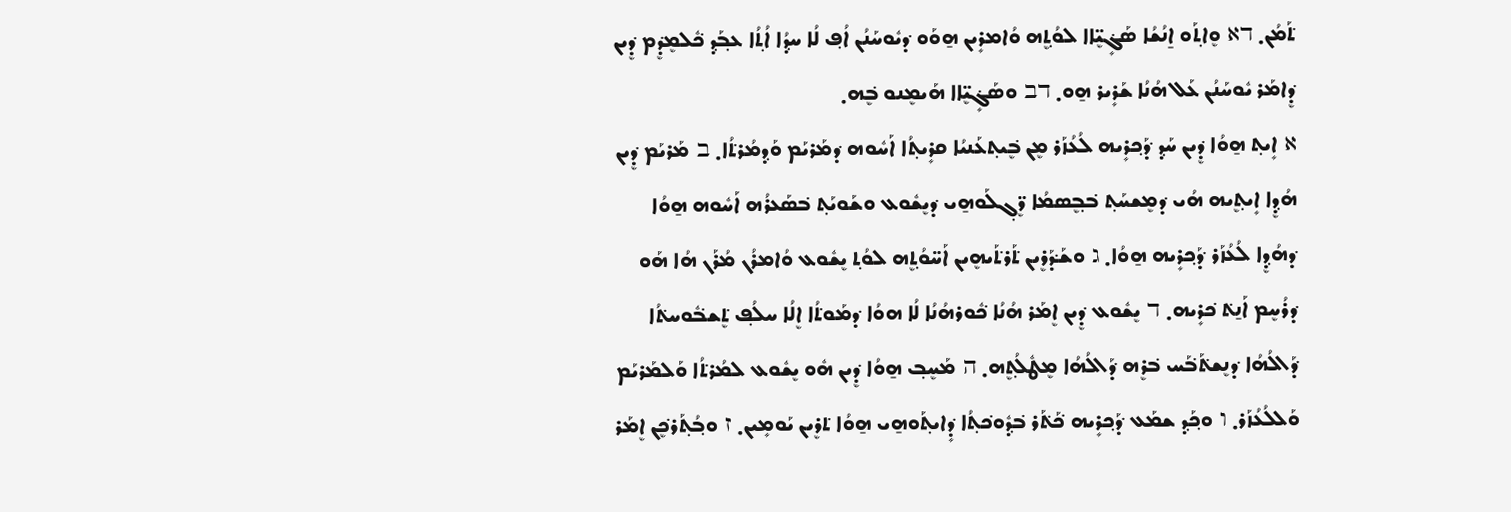ܬ݁ܰܡܳܢ܂ דא ܘܷܐܬ݂ܰܘ ܐ̱ܢܳܫܳܐ ܣܰܓܻ݁ܝܷ̈ܐܐ ܠܘܳܬ݂ܷܗ ܘܳܐܡܪܻܝܢ ܗ̱ܘܰܘ ܕ݁ܝܽܘܚܰܢܳܢ ܐܳܦ݂ ܠܳܐ ܚܕ݂ܳܐ ܐܳܬ݂ܳܐ ܥܒ݂ܰܕ݂ ܟ݁ܽܠܡܷܕܷ݁ܡ ܕܷ݁ܝܢ ܕܷ݁ܐܡܰܪ ܝܽܘܚܰܢܳܢ ܥܰܠ ܗܳܢܳܐ ܫܰܪܻܝܪ ܗ̱ܘ܂ דב ܘܣܰܓܻ݁ܝܷ̈ܐܐ ܗܰܝܡܷܢܘ ܒܷ݁ܗ܂
א ܐܻܝܬ݂ ܗ̱ܘܳܐ ܕܷ݁ܝܢ ܚܰܕ݂ ܕ݁ܰܟ݂ܪܻܝܗ ܠܳܥܳܙܰܪ ܡܷܢ ܒܷ݁ܝܬ݂ܥܰܢܝܳܐ ܩܪܻܝܬ݂ܳܐ ܐܰܚܽܘܗ ܕ݁ܡܰܪܝܰܡ ܘܰܕ݂ܡܳܪܬ݁ܳܐ܂ ב ܡܰܪܝܰܡ ܕܷ݁ܝܢ ܗܳܕ݂ܷܐ ܐܻܝܬ݂ܷܝܗ ܗܳܝ ܕ݁ܡܷܫܚܰܬ݂ ܒ݁ܒ݂ܷܣܡܳܐ ܪܷ̈ܓ݂ܠܰܘܗ̱ܝ ܕ݁ܝܷܫܽܘܥ ܘܫܰܘܝܰܬ݂ ܒ݁ܣܰܥܪܳܗ ܐܰܚܽܘܗ ܗ̱ܘܳܐ ܕ݁ܗܳܕ݂ܷܐ ܠܳܥܳܙܰܪ ܕ݁ܰܟ݂ܪܻܝܗ ܗ̱ܘܳܐ܂ ג ܘܫܰܕ݁ܰܪܷܝܢ ܬ݁ܰܪܬ݁ܰܝܗܷܝܢ ܐܰܚ̈ܘܳܬ݂ܷܗ ܠܘܳܬ݂ ܝܷܫܽܘܥ ܘܳܐܡܪܳܢ ܡܳܪܰܢ ܗܳܐ ܗܰܘ ܕ݁ܪܳܚܷܡ ܐܰܢ̱ܬ݁ ܟ݁ܪܻܝܗ܂ ד ܝܷܫܽܘܥ ܕܷ݁ܝܢ ܐܷܡܰܪ ܗܳܢܳܐ ܟ݁ܽܘܪܗܳܢܳܐ ܠܳܐ ܗܘܳܐ ܕ݁ܡܰܘܬ݁ܳܐ ܐܷܠܳܐ ܚܠܳܦ݂ ܬܷ݁ܫܒ݁ܽܘܚܬ݁ܳܐ ܕ݁ܰܐܠܳܗܳܐ ܕ݁ܢܷܫܬ݁ܰܒ݁ܰܚ ܒ݁ܪܷܗ ܕ݁ܰܐܠܳܗܳܐ ܡܷܛܽܠܳܬ݂ܷܗ܂ ה ܡܰܚܷܒ݂ ܗ̱ܘܳܐ ܕܷ݁ܝܢ ܗܽܘ ܝܷܫܽܘܥ ܠܡܳܪܬ݁ܳܐ ܘܰܠܡܰܪܝܰܡ ܘܰܠܠܳܥܳܙܰܪ܂ ו ܘܟ݂ܰܕ݂ ܫܡܰܥ ܕ݁ܰܟ݂ܪܻܝܗ ܟ݁ܰܬ݁ܰܪ ܒ݁ܕ݂ܽܘܟ݁ܬ݂ܳܐ ܕܻ݁ܐܝܬ݂ܰܘܗ̱ܝ ܗ̱ܘܳܐ ܬ݁ܪܷܝܢ ܝܰܘܡܻܝܢ܂ ז ܘܒ݂ܳܬ݂ܰܪܟܷ݁ܢ ܐܷܡܰܪ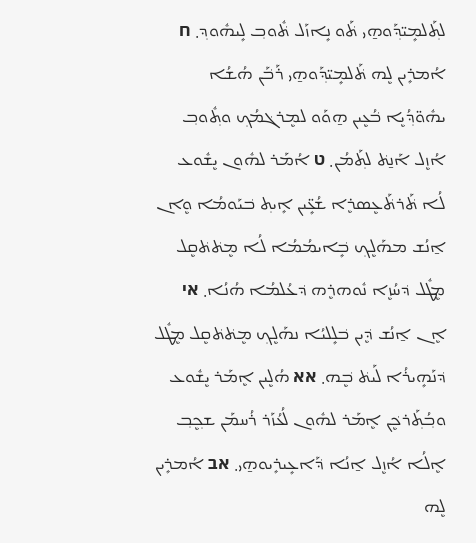ܠܬ݂ܰܠܡܻܝ̈ܕ݂ܰܘܗ̱ܝ ܬ݁ܰܘ ܢܻܐܙܰܠ ܬ݁ܽܘܒ݂ ܠܻܝܗܽܘܕ݂܂ ח ܐܳܡܪܻܝܢ ܠܷܗ ܬ݁ܰܠܡܻܝ̈ܕ݂ܰܘܗ̱ܝ ܪܰܒ݁ܰܢ ܗܳܫܳܐ ܝܗܽܘ̈ܕ݂ܳܝܷܐ ܒ݁ܳܥܷܝܢ ܗ̱ܘܰܘ ܠܡܷܪܓ݁ܡܳܟ݂ ܘܬ݂ܽܘܒ݂ ܐܳܙܷܠ ܐܰܢ̱ܬ݁ ܠܬ݂ܰܡܳܢ܂ ט ܐܳܡܰܪ ܠܗܽܘܢ ܝܷܫܽܘܥ ܠܳܐ ܬ݁ܰܪܬ݁ܰܥܷܣܪܷܐ ܫܳܥܻ̈ܝܢ ܐܻܝܬ݂ ܒ݁ܝܰܘܡܳܐ ܘܷܐܢ ܐ̱ܢܳܫ ܡܗܰܠܷܟ݂ ܒܻ݁ܐܝܡܳܡܳܐ ܠܳܐ ܡܷܬ݁ܬ݁ܩܷܠ ܡܷܛܽܠ ܕ݁ܚܳܙܷܐ ܢܽܘܗܪܷܗ ܕ݁ܥܳܠܡܳܐ ܗܳܢܳܐ܂ אי ܐܷܢ ܐ̱ܢܳܫ ܕܷ݁ܝܢ ܒ݁ܠܻܠܝܳܐ ܢܗܰܠܷܟ݂ ܡܷܬ݁ܬ݁ܩܷܠ ܡܷܛܽܠ ܕ݁ܢܰܗܻܝܪܳܐ ܠܰܝܬ݁ ܒܷ݁ܗ܂ אא ܗܳܠܷܝܢ ܐܷܡܰܪ ܝܷܫܽܘܥ ܘܒ݂ܳܬ݂ܰܪܟܷ݁ܢ ܐܷܡܰܪ ܠܗܽܘܢ ܠܳܥܳܙܰܪ ܪܳܚܡܰܢ ܫܟ݂ܷܒ݂ ܐܷܠܳܐ ܐܳܙܷܠ ܐ̱ܢܳܐ ܕ݁ܰܐܥܻܝܪܻܝܘܗ̱ܝ܂ אב ܐܳܡܪܻܝܢ ܠܷܗ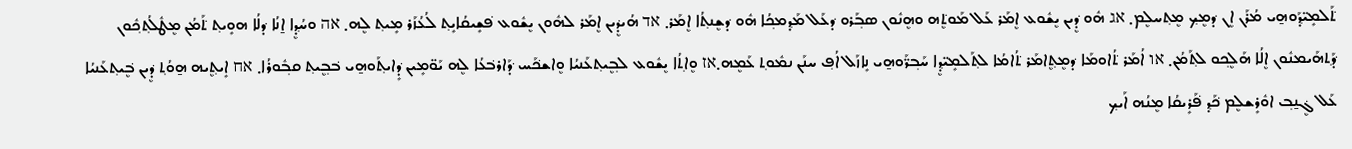ܬ݁ܰܠܡܻܝ̈ܕ݂ܰܘܗ̱ܝ ܡܳܪܰܢ ܐܷܢ ܕ݁ܡܷܟ݂ ܡܷܬ݂ܚܠܷܡ܂ אג ܗܽܘ ܕܷ݁ܝܢ ܝܷܫܽܘܥ ܐܷܡܰܪ ܥܰܠ ܡܰܘܬܷ݁ܗ ܘܗܷܢܽܘܢ ܣܒ݂ܰܪܘ ܕ݁ܥܰܠ ܡܰܕ݂ܡܟ݂ܳܐ ܗܽܘ ܕ݁ܫܷܢܬ݂ܳܐ ܐܷܡܰܪ܂ אד ܗܳܝܕܷ݁ܝܢ ܐܷܡܰܪ ܠܗܽܘܢ ܝܷܫܽܘܥ ܦ݁ܫܻܝܩܳܐܝܻܬ݂ ܠܳܥܳܙܰܪ ܡܻܝܬ݂ ܠܷܗ܂ אה ܘܚܳܕ݂ܷܐ ܐ̱ܢܳܐ ܕ݁ܠܳܐ ܗܘܻܝܬ݂ ܬ݁ܰܡܳܢ ܡܷܛܽܠܳܬ݂ܟ݂ܽܘܢ ܕ݁ܰܬ݂ܗܰܝܡܢܽܘܢ ܐܷܠܳܐ ܗܰܠܷܟ݂ܘ ܠܬ݂ܰܡܳܢ܂ או ܐܳܡܰܪ ܬ݁ܳܐܘܡܰܐ ܕ݁ܡܷܬ݂ܷܐܡܰܪ ܬ݁ܳܐܡܳܐ ܠܬ݂ܰܠܡܻܝ̈ܕ݂ܷܐ ܚܰܒ݂ܪ̈ܰܘܗ̱ܝ ܢܻܐܙܰܠ ܐܳܦ݂ ܚܢܰܢ ܢܡܽܘܬ݂ ܥܰܡܷܗ܂אז ܘܷܐܬ݂ܳܐ ܝܷܫܽܘܥ ܠܒ݂ܷܝܬ݂ܥܰܢܝܳܐ ܘܷܐܫܟ݁ܰܚ ܕ݁ܰܐܪܒ݁ܥܳܐ ܠܷܗ ܝܰܘ̈ܡܻܝܢ ܕܻ݁ܐܝܬ݂ܰܘܗ̱ܝ ܒ݁ܒ݂ܷܝܬ݂ ܩܒ݂ܽܘܪܳܐ܂ אח ܐܻܝܬ݂ܷܝܗ ܗ̱ܘܳܬ݂ ܕܷ݁ܝܢ ܒܷ݁ܝܬ݂ܥܰܢܝܳܐ ܥܰܠ ܓܷ݁ܢ̱ܒ݂ ܐܘܽܪܻܫܠܷܡ ܟ݁ܰܕ݂ ܦ݁ܰܪܻܝܩܳܐ ܡܷܢܳܗ ܐܰܝܟ݂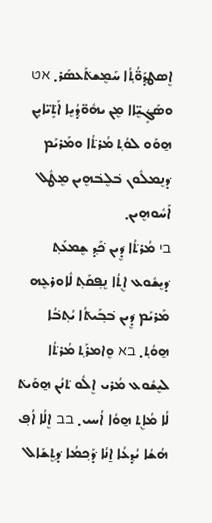ܐܷܣܛܕ݂ܰܘ̈ܳܬ݂ܳܐ ܚܰܡܷܫܬ݁ܰܥܣܰܪ܂ אט ܘܣܰܓܻ݁ܝܷ̈ܐܐ ܡܷܢ ܝܗܽܘ̈ܕ݂ܳܝܷܐ ܐܰܬܻ݁ܝ̈ܐܝܻܢ ܗ̱ܘܰܘ ܠܘܳܬ݂ ܡܳܪܬ݁ܳܐ ܘܡܰܪܝܰܡ ܕ݁ܢܷܡܠܽܘܢ ܒ݁ܠܷܒ݁ܗܷܝܢ ܡܷܛܽܠ ܐܰܚܽܘܗܷܝܢ܂
בי ܡܳܪܬ݁ܳܐ ܕܷ݁ܝܢ ܟ݁ܰܕ݂ ܫܷܡܥܰܬ݂ ܕ݁ܝܷܫܽܘܥ ܐܷܬ݂ܳܐ ܢܷܦ݂ܩܰܬ݂ ܠܽܐܘܪܥܷܗ ܡܰܪܝܰܡ ܕܷ݁ܝܢ ܒ݁ܒ݂ܰܝܬ݁ܳܐ ܝܳܬ݂ܒ݁ܳܐ ܗ̱ܘܳܬ݂܂ בא ܘܷܐܡܪܰܬ݂ ܡܳܪܬ݁ܳܐ ܠܝܷܫܽܘܥ ܡܳܪܝ ܐܷܠܽܘ ܬ݁ܢܳܢ ܗ̱ܘܰܝܬ݁ ܠܳܐ ܡܳܐܷܬ݂ ܗ̱ܘܳܐ ܐܳܚܝ܂ בב ܐܷܠܳܐ ܐܳܦ݂ ܗܳܫܳܐ ܝܳܕ݂ܥܳܐ ܐ̱ܢܳܐ ܕ݁ܰܟ݂ܡܳܐ ܕ݁ܬ݂ܷܫܰܐܠ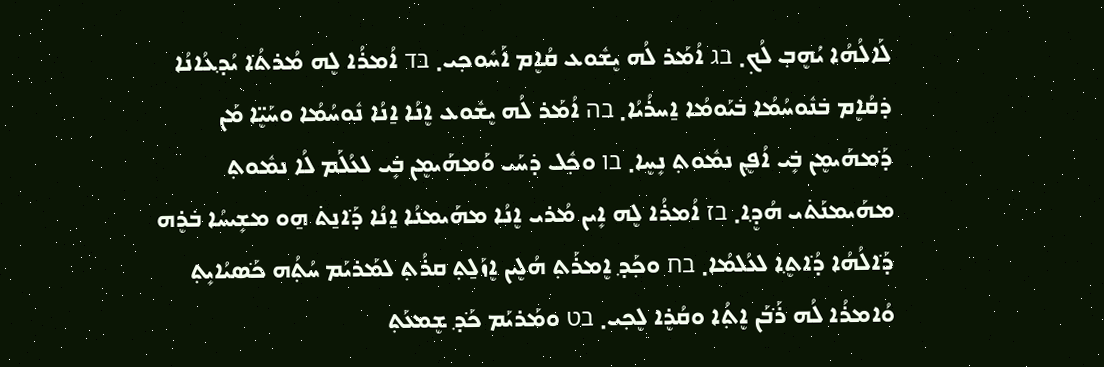ܠܰܐܠܳܗܳܐ ܝܳܗܷܒ݂ ܠܳܟ݂܂ בג ܐܳܡܰܪ ܠܳܗ ܝܷܫܽܘܥ ܩܳܐܷܡ ܐܰܚܽܘܟ݂ܝ܂ בד ܐܳܡܪܳܐ ܠܷܗ ܡܳܪܬ݁ܳܐ ܝܳܕ݂ܥܳܐܢܳܐ ܕ݁ܩܳܐܷܡ ܒ݁ܢܽܘܚܳܡܳܐ ܒ݁ܝܰܘܡܳܐ ܐ̱ܚܪܳܝܳܐ܂ בה ܐܳܡܰܪ ܠܳܗ ܝܷܫܽܘܥ ܐܷܢܳܐ ܐ̱ܢܳܐ ܢܽܘܚܳܡܳܐ ܘܚܰܝܷ̈ܐ ܡܰܢ ܕ݁ܰܡܗܰܝܡܷܢ ܒܻ݁ܝ ܐܳܦ݂ܷܢ ܢܡܽܘܬ݂ ܢܻܚܷܐ܂ בו ܘܟ݂ܽܠ ܕ݁ܚܰܝ ܘܰܡܗܰܝܡܷܢ ܒܻ݁ܝ ܠܥܳܠܰܡ ܠܳܐ ܢܡܽܘܬ݂ ܡܗܰܝܡܢܰܬ݁ܝ ܗܳܕ݂ܷܐ܂ בז ܐܳܡܪܳܐ ܠܷܗ ܐܻܝܢ ܡܳܪܝ ܐܷܢܳܐ ܡܗܰܝܡܢܳܐ ܐ̱ܢܳܐ ܕ݁ܰܐܢ̱ܬ݁ ܗ̱ܘ ܡܫܻܝܚܳܐ ܒ݁ܪܷܗ ܕ݁ܰܐܠܳܗܳܐ ܕ݁ܳܐܬ݂ܷܐ ܠܥܳܠܡܳܐ܂ בח ܘܟ݂ܰܕ݂ ܐܷܡܪܰܬ݂ ܗܳܠܷܝܢ ܐܷܙܰܠ̱ܬ݂ ܩܪܳܬ݂ ܠܡܰܪܝܰܡ ܚܳܬ݂ܳܗ ܟ݁ܰܣܝܳܐܝܻܬ݂ ܘܳܐܡܪܳܐ ܠܳܗ ܪܰܒ݁ܰܢ ܐܷܬ݂ܳܐ ܘܩܳܪܷܐ ܠܷܟ݂ܝ܂ בט ܘܡܰܪܝܰܡ ܟ݁ܰܕ݂ ܫܷܡܥܰܬ݂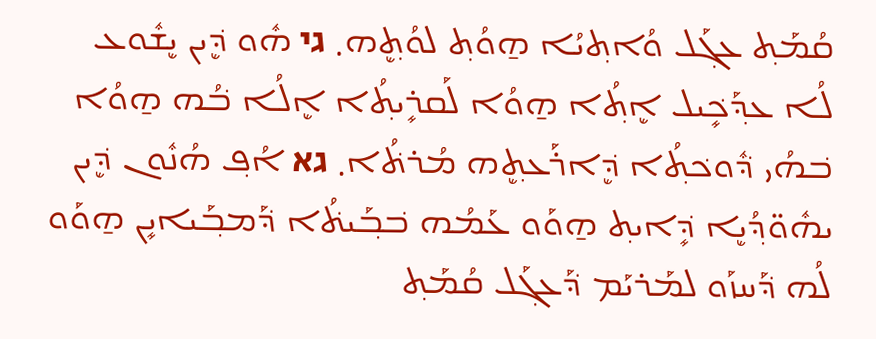ܩܳܡܰܬ݂ ܥܓ݂ܰܠ ܘܳܐܬ݂ܝܳܐ ܗ̱ܘܳܬ݂ ܠܘܳܬ݂ܷܗ܂ גי ܗܽܘ ܕܷ݁ܝܢ ܝܷܫܽܘܥ ܠܳܐ ܥܕ݂ܰܟܻ݁ܝܠ ܐܷܬ݂ܳܐ ܗ̱ܘܳܐ ܠܰܩܪܻܝܬ݂ܳܐ ܐܷܠܳܐ ܒ݁ܳܗ ܗ̱ܘܳܐ ܒ݁ܗܳܝ ܕ݁ܽܘܟ݁ܬ݂ܳܐ ܕܷ݁ܐܪܰܥܬ݂ܷܗ ܡܳܪܬ݁ܳܐ܂ גא ܐܳܦ݂ ܗܳܢܽܘܢ ܕܷ݁ܝܢ ܝܗܽܘ̈ܕ݂ܳܝܷܐ ܕܻ݁ܐܝܬ݂ ܗ̱ܘܰܘ ܥܰܡܳܗ ܒ݁ܒ݂ܰܝܬ݁ܳܐ ܕ݁ܰܡܒ݂ܰܝܐܝܻܢ ܗ̱ܘܰܘ ܠܳܗ ܕ݁ܰܚܙܰܘ ܠܡܰܪܝܰܡ ܕ݁ܰܥܓ݂ܰܠ ܩܳܡܰܬ݂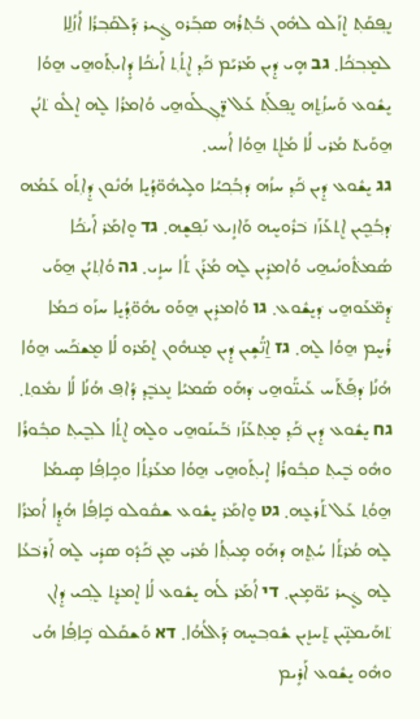ܢܷܦ݂ܩܰܬ݂ ܐܷܙܰܠܘ ܠܗܽܘܢ ܒ݁ܳܬ݂ܪܳܗ ܣܒ݂ܰܪܘ ܓܷ݁ܝܪ ܕ݁ܰܠܩܰܒ݂ܪܳܐ ܐܳܙܳܠ̱ܐ ܠܡܷܒ݂ܟ݁ܳܐ܂ גב ܗܻܝ ܕܷ݁ܝܢ ܡܰܪܝܰܡ ܟ݁ܰܕ݂ ܐܷܬ݂ܳܬ݂ ܐܰܝܟ݁ܳܐ ܕܻ݁ܐܝܬ݂ܰܘܗ̱ܝ ܗ̱ܘܳܐ ܝܷܫܽܘܥ ܘܰܚܙܳܬ݂ܷܗ ܢܷܦ݂ܠܰܬ݂ ܥܰܠ ܪܷ̈ܓ݂ܠܰܘܗ̱ܝ ܘܳܐܡܪܳܐ ܠܷܗ ܐܷܠܽܘ ܬ݁ܢܳܢ ܗ̱ܘܰܝܬ݁ ܡܳܪܝ ܠܳܐ ܡܳܐܷܬ݂ ܗ̱ܘܳܐ ܐܳܚܝ܂
גג ܝܷܫܽܘܥ ܕܷ݁ܝܢ ܟ݁ܰܕ݂ ܚܙܳܗ ܕ݁ܒ݂ܳܟ݂ܝܳܐ ܘܠܻܝܗܽܘ̈ܕ݂ܳܝܷܐ ܗܳܢܽܘܢ ܕܷ݁ܐܬ݂ܰܘ ܥܰܡܳܗ ܕ݁ܒ݂ܳܟ݂ܷܝܢ ܐܷܬ݂ܥܰܙܰܙ ܒ݁ܪܽܘܚܷܗ ܘܰܐܙܻܝܥ ܢܰܦ݂ܫܷܗ܂ גד ܘܷܐܡܰܪ ܐܰܝܟ݁ܳܐ ܣܳܡܬ݁ܽܘܢܳܝܗ̱ܝ ܘܳܐܡܪܻܝܢ ܠܷܗ ܡܳܪܰܢ ܬ݁ܳܐ ܚܙܻܝ܂ גה ܘܳܐܬ݂ܝܳܢ ܗ̱ܘܰܝ ܕܷ݁ܡ̈ܥܰܘܗ̱ܝ ܕ݁ܝܷܫܽܘܥ܂ גו ܘܳܐܡܪܻܝܢ ܗ̱ܘܰܘ ܝܗܽܘ̈ܕ݂ܳܝܷܐ ܚܙܰܘ ܟ݁ܡܳܐ ܪܳܚܷܡ ܗ̱ܘܳܐ ܠܷܗ܂ גז ܐ̱ܢ̈ܳܫܻܝܢ ܕܷ݁ܝܢ ܡܷܢܗܽܘܢ ܐܷܡܰܪܘ ܠܳܐ ܡܷܫܟ݁ܰܚ ܗ̱ܘܳܐ ܗܳܢܳܐ ܕ݁ܦ݂ܰܬ݁ܰܚ ܥܰܝܢ̈ܰܘܗ̱ܝ ܕ݁ܗܰܘ ܣܰܡܝܳܐ ܢܷܥܒܷ݁ܕ݂ ܕ݁ܳܐܦ݂ ܗܳܢܳܐ ܠܳܐ ܢܡܽܘܬ݂܂ גח ܝܷܫܽܘܥ ܕܷ݁ܝܢ ܟ݁ܰܕ݂ ܡܷܬ݂ܥܰܙܰܙ ܒ݁ܰܝܢܰܘܗ̱ܝ ܘܠܷܗ ܐܷܬ݂ܳܐ ܠܒ݂ܷܝܬ݂ ܩܒ݂ܽܘܪܳܐ ܘܗܽܘ ܒܷ݁ܝܬ݂ ܩܒ݂ܽܘܪܳܐ ܐܻܝܬ݂ܰܘܗ̱ܝ ܗ̱ܘܳܐ ܡܥܰܪܬ݂ܳܐ ܘܟ݂ܻܐܦ݂ܳܐ ܣܻܝܡܳܐ ܗ̱ܘܳܬ݂ ܥܰܠ ܬ݁ܰܪܥܷܗ܂ גט ܘܷܐܡܰܪ ܝܷܫܽܘܥ ܫܩܽܘܠܘ ܟܻ݁ܐܦ݂ܳܐ ܗܳܕ݂ܷܐ ܐܳܡܪܳܐ ܠܷܗ ܡܳܪܬ݁ܳܐ ܚܳܬ݂ܷܗ ܕ݁ܗܰܘ ܡܻܝܬ݂ܳܐ ܡܳܪܝ ܡܷܢ ܟ݁ܰܕ݁ܽܘ ܣܪܻܝ ܠܷܗ ܐܰܪܒ݁ܥܳܐ ܠܷܗ ܓܷ݁ܝܪ ܝܰܘ̈ܡܻܝܢ܂ די ܐܳܡܰܪ ܠܳܗ ܝܷܫܽܘܥ ܠܳܐ ܐܷܡܪܷܬ݂ ܠܷܟ݂ܝ ܕܷ݁ܐܢ ܬ݁ܗܰܝܡܢܻ̈ܝܢ ܬܷ݁ܚܙܷܝܢ ܫܽܘܒ݂ܚܷܗ ܕ݁ܰܐܠܳܗܳܐ܂ דא ܘܰܫܩܰܠܘ ܟܻ݁ܐܦ݂ܳܐ ܗܳܝ ܘܗܽܘ ܝܷܫܽܘܥ ܐܰܪܻܝܡ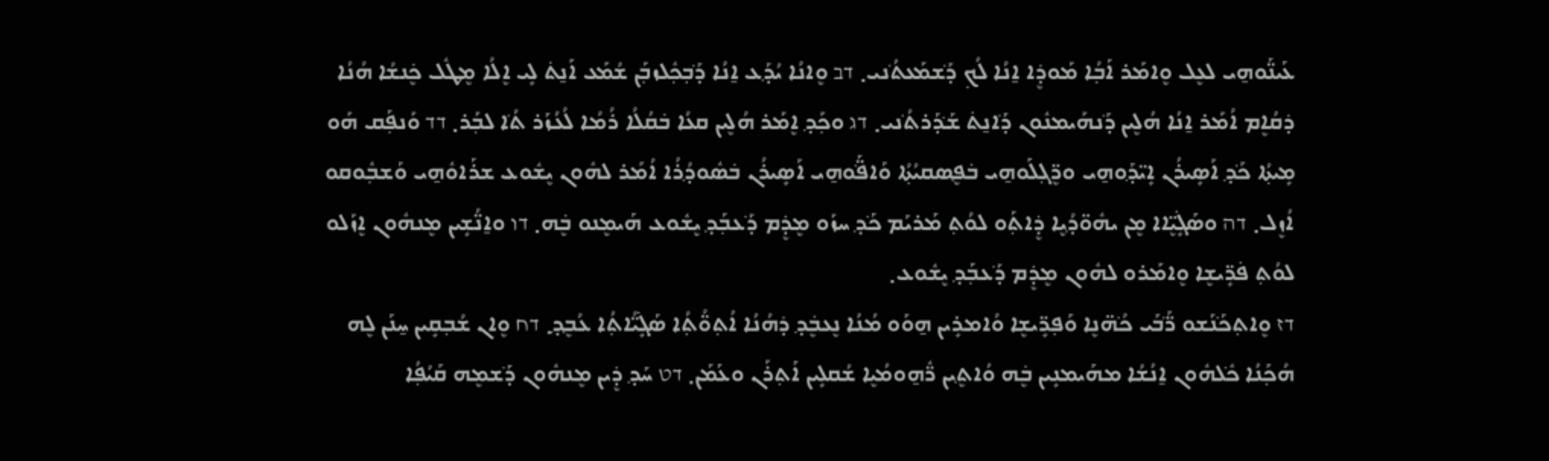ܥܰܝܢ̈ܰܘܗ̱ܝ ܠܥܷܠ ܘܷܐܡܰܪ ܐܰܒ݂ܳܐ ܡܰܘܕܷ݁ܐ ܐ̱ܢܳܐ ܠܳܟ݂ ܕ݁ܰܫܡܰܥܬ݁ܳܢܝ܂ דב ܘܷܐܢܳܐ ܝܳܕ݂ܰܥ ܐ̱ܢܳܐ ܕ݁ܰܒ݂ܟ݂ܽܠܙܒ݂ܰܢ ܫܳܡܰܥ ܐܰܢ̱ܬ݁ ܠܻܝ ܐܷܠܳܐ ܡܷܛܽܠ ܟܷ݁ܢܫܳܐ ܗܳܢܳܐ ܕ݁ܩܳܐܷܡ ܐܳܡܰܪ ܐ̱ܢܳܐ ܗܳܠܷܝܢ ܕ݁ܰܢܗܰܝܡܢܽܘܢ ܕ݁ܰܐܢ̱ܬ݁ ܫܰܕ݁ܰܪܬ݁ܳܢܝ܂ דג ܘܟ݂ܰܕ݂ ܐܷܡܰܪ ܗܳܠܷܝܢ ܩܥܳܐ ܒ݁ܩܳܠܳܐ ܪܳܡܳܐ ܠܳܥܳܙܰܪ ܬ݁ܳܐ ܠܒ݂ܰܪ܂ דד ܘܰܢܦ݂ܰܩ ܗܰܘ ܡܻܝܬ݂ܳܐ ܟ݁ܰܕ݂ ܐܰܣܻܝܪܳܢ ܐܻܝ̈ܕ݂ܰܘܗ̱ܝ ܘܪܷ̈ܓ݂ܠܰܘܗ̱ܝ ܒ݁ܦ݂ܷܣܩܝܳܬ݂ܳܐ ܘܰܐܦ݁̈ܰܘܗ̱ܝ ܐܰܣܻܝܪܳܢ ܒ݁ܣܽܘܕ݂ܳܪܳܐ ܐܳܡܰܪ ܠܗܽܘܢ ܝܷܫܽܘܥ ܫܪܰܐܘܽܗ̱ܝ ܘܰܫܒ݂ܽܘܩܘ ܐܳܙܷܠ܂ דה ܘܣܰܓܻ݁ܝܷ̈ܐܐ ܡܷܢ ܝܗܽܘ̈ܕ݂ܳܝܷܐ ܕܷ݁ܐܬ݂ܰܘ ܠܘܳܬ݂ ܡܰܪܝܰܡ ܟ݁ܰܕ݂ ܚܙܰܘ ܡܷܕܷ݁ܡ ܕ݁ܰܥܒ݂ܰܕ݂ ܝܷܫܽܘܥ ܗܰܝܡܷܢܘ ܒܷ݁ܗ܂ דו ܘܐ̱ܢ̈ܳܫܻܝܢ ܡܷܢܗܽܘܢ ܐܷܙܰܠܘ ܠܘܳܬ݂ ܦ݁ܪܻ̈ܝܫܷܐ ܘܷܐܡܰܪܘ ܠܗܽܘܢ ܡܷܕܷ݁ܡ ܕ݁ܰܥܒ݂ܰܕ݂ ܝܷܫܽܘܥ܂
דז ܘܷܐܬ݂ܟ݁ܰܢܰܫܘ ܪ̈ܰܒ݁ܰܝ ܟ݁ܳܗ̈ܢܷܐ ܘܰܦ݂ܪܻ̈ܝܫܷܐ ܘܳܐܡܪܻܝܢ ܗ̱ܘܰܘ ܡܳܢܳܐ ܢܷܥܒܷ݁ܕ݂ ܕ݁ܗܳܢܳܐ ܐܳܬ݂ܘ̈ܳܬ݂ܳܐ ܣܰܓܻ݁ܝ̈ܳܐܬ݂ܳܐ ܥܳܒ݂ܷܕ݂܂ דח ܘܷܐܢ ܫܳܒ݂ܩܻܝܢ ܚ̱ܢܰܢ ܠܷܗ ܗܳܟ݂ܰܢܳܐ ܟ݁ܽܠܗܽܘܢ ܐ̱ܢܳܫܳܐ ܡܗܰܝܡܢܻܝܢ ܒܷ݁ܗ ܘܳܐܬ݂ܷܝܢ ܪ̈ܽܗ̱ܘܡܳܝܷܐ ܫܳܩܠܻܝܢ ܐܰܬ݂ܪܰܢ ܘܥܰܡܰܢ܂ דט ܚܰܕ݂ ܕܷ݁ܝܢ ܡܷܢܗܽܘܢ ܕ݁ܰܫܡܷܗ ܩܰܝܳܦ݂ܳܐ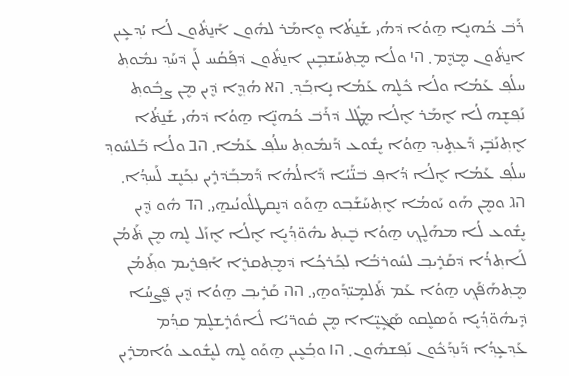ܪܰܒ݁ ܟ݁ܳܗܢܷܐ ܗ̱ܘܳܐ ܕ݁ܗܳܝ ܫܰܢ̱ܬ݁ܳܐ ܘܷܐܡܰܪ ܠܗܽܘܢ ܐܰܢ̱ܬ݁ܽܘܢ ܠܳܐ ܝܳܕ݂ܥܻܝܢ ܐܢ̱ܬ݁ܽܘܢ ܡܷܕܷ݁ܡ܂ הי ܘܠܳܐ ܡܷܬ݂ܚܰܫܒ݂ܻܝܢ ܐܢ̱ܬ݁ܽܘܢ ܕ݁ܦ݂ܰܩܳܚ ܠܰܢ ܕ݁ܚܰܕ݂ ܢܡܽܘܬ݂ ܚܠܳܦ݂ ܥܰܡܳܐ ܘܠܳܐ ܟ݁ܽܠܷܗ ܥܰܡܳܐ ܢܻܐܒ݂ܰܕ݂܂ הא ܗܳܕ݂ܷܐ ܕܷ݁ܝܢ ܡܷܢ ܨܒ݂ܽܘܬ݂ ܢܰܦ݂ܫܷܗ ܠܳܐ ܐܷܡܰܪ ܐܷܠܳܐ ܡܷܛܽܠ ܕ݁ܪܰܒ݁ ܟ݁ܳܗܢܷ̈ܐ ܗ̱ܘܳܐ ܕ݁ܗܳܝ ܫܰܢ̱ܬ݁ܳܐ ܐܷܬ݂ܢܰܒܻ݁ܝ ܕ݁ܰܥܬ݂ܻܝܕ݂ ܗ̱ܘܳܐ ܝܷܫܽܘܥ ܕ݁ܰܢܡܽܘܬ݂ ܚܠܳܦ݂ ܥܰܡܳܐ܂ הב ܘܠܳܐ ܒ݁ܰܠܚܽܘܕ݂ ܚܠܳܦ݂ ܥܰܡܳܐ ܐܷܠܳܐ ܕ݁ܳܐܦ݂ ܒ݁ܢ̈ܰܝܳܐ ܕ݁ܰܐܠܳܗܳܐ ܕ݁ܰܡܒ݂ܰܕ݁ܪܻܝܢ ܢܟ݂ܰܢܷܫ ܠܰܚܕ݂ܳܐ܂ הג ܘܡܷܢ ܗܰܘ ܝܰܘܡܳܐ ܐܷܬ݂ܚܰܫܰܒ݂ܘ ܗ̱ܘܰܘ ܕ݁ܢܷܩܛܠܽܘܢܳܝܗ̱ܝ܂ הד ܗܽܘ ܕܷ݁ܝܢ ܝܷܫܽܘܥ ܠܳܐ ܡܗܰܠܷܟ݂ ܗ̱ܘܳܐ ܒܷ݁ܝܬ݂ ܝܗܽܘ̈ܕ݂ܳܝܷܐ ܐܷܠܳܐ ܐܷܙܰܠ ܠܷܗ ܡܷܢ ܬ݁ܰܡܳܢ ܠܰܐܬ݂ܪܳܐ ܕ݁ܩܰܪܻܝܒ݂ ܠܚܽܘܪܒ݁ܳܐ ܠܟ݂ܰܪܟ݂ܳܐ ܕ݁ܡܷܬ݂ܩܪܷܐ ܐܰܦ݂ܪܷܝܡ ܘܬ݂ܰܡܳܢ ܡܷܬ݂ܗܰܦ݁ܰܟ݂ ܗ̱ܘܳܐ ܥܰܡ ܬ݁ܰܠܡܻܝ̈ܕ݂ܰܘܗ̱ܝ܂ הה ܩܰܪܻܝܒ݂ ܗ̱ܘܳܐ ܕܷ݁ܝܢ ܦܷ݁ܨܚܳܐ ܕܻ݁ܝܗܽܘ̈ܕ݂ܳܝܷܐ ܘܰܣܠܷܩܘ ܣܰܓܻ݁ܝܷ̈ܐܐ ܡܷܢ ܩܽܘܪ̈ܝܳܐ ܠܽܐܘܽܪܻܫܠܷܡ ܩܕ݂ܳܡ ܥܰܕ݂ܥܻܕ݂ܳܐ ܕ݁ܰܢܕ݂ܰܟ݁ܽܘܢ ܢܰܦ݂ܫܗܽܘܢ܂ הו ܘܒ݂ܳܥܷܝܢ ܗ̱ܘܰܘ ܠܷܗ ܠܝܷܫܽܘܥ ܘܳܐܡܪܻܝܢ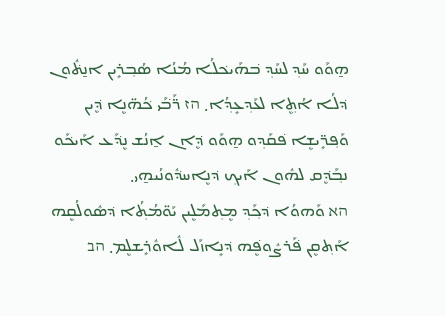ܗ̱ܘܰܘ ܚܰܕ݂ ܠܚܰܕ݂ ܒ݁ܗܰܝܟ݁ܠܳܐ ܡܳܢܳܐ ܣܳܒ݂ܪܻܝܢ ܐܢ̱ܬ݁ܽܘܢ ܕ݁ܠܳܐ ܐܳܬ݂ܷܐ ܠܥܰܕ݂ܥܻܕ݂ܳܐ܂ הז ܪ̈ܰܒ݁ܰܝ ܟ݁ܳܗ̈ܢܷܐ ܕܷ݁ܝܢ ܘܰܦ݂ܪܻ̈ܝܫܷܐ ܦ݁ܩܰܕ݂ܘ ܗ̱ܘܰܘ ܕܷ݁ܐܢ ܐ̱ܢܳܫ ܢܷܕ݁ܰܥ ܐܰܝܟ݁ܰܘ ܢܒ݂ܰܕܷ݁ܩ ܠܗܽܘܢ ܐܰܝܟ݂ ܕ݁ܢܷܐܚܕ݁ܽܘܢܳܝܗ̱ܝ܂
הא ܘܰܗܘܳܐ ܕ݁ܟ݂ܰܕ݂ ܡܷܬ݂ܡܰܠܷܝܢ ܝܰܘ̈ܡܳܬ݂ܳܐ ܕ݁ܣܽܘܠܳܩܷܗ ܐܰܬ݂ܩܷܢ ܦ݁ܰܪܨܽܘܦܷ݁ܗ ܕ݁ܢܻܐܙܰܠ ܠܽܐܘܽܪܻܫܠܷܡ܂ הב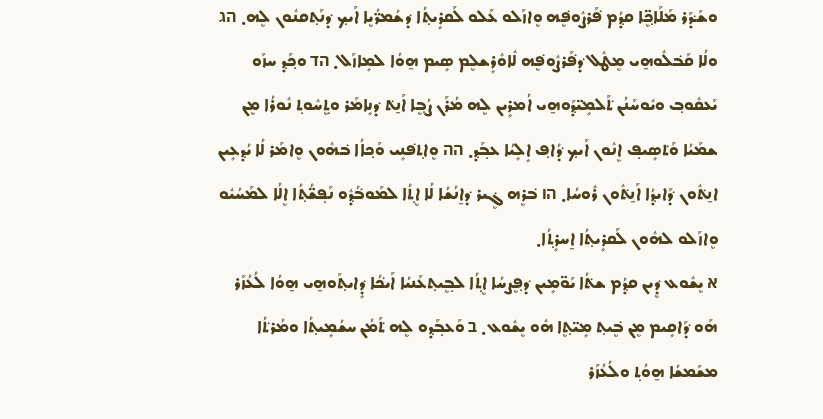ܘܫܰܕ݁ܰܪ ܡܰܠܰܐܟ݂ܷ̈ܐ ܩܕ݂ܳܡ ܦ݁ܰܪܨܽܘܦܷ݁ܗ ܘܷܐܙܰܠܘ ܥܰܠܘ ܠܰܩܪܻܝܬ݂ܳܐ ܕ݁ܫܳܡܪ̈ܳܝܷܐ ܐܰܝܟ݂ ܕ݁ܢܰܬ݂ܩܢܽܘܢ ܠܷܗ܂ הג ܘܠܳܐ ܩܰܒ݁ܠܽܘܗ̱ܝ ܡܷܛܽܠ ܕ݁ܦ݁ܰܪܨܽܘܦܷ݁ܗ ܠܽܐܘܽܪܻܫܠܷܡ ܣܻܝܡ ܗ̱ܘܳܐ ܠܡܻܐܙܰܠ܂ הד ܘܟ݂ܰܕ݂ ܚܙܰܘ ܝܰܥܩܽܘܒ݂ ܘܝܽܘܚܰܢܳܢ ܬ݁ܰܠܡܻܝ̈ܕ݂ܰܘܗ̱ܝ ܐܳܡܪܻܝܢ ܠܷܗ ܡܳܪܰܢ ܨܳܒ݂ܷܐ ܐܰܢ̱ܬ݁ ܕ݁ܢܻܐܡܰܪ ܘܬ݂ܷܚܽܘܬ݂ ܢܽܘܪܳܐ ܡܷܢ ܫܡܰܝܳܐ ܘܰܬ݁ܣܻܝܦ݂ ܐܷܢܽܘܢ ܐܰܝܟ݂ ܕ݁ܳܐܦ݂ ܐܻܠܻܝܳܐ ܥܒ݂ܰܕ݂܂ הה ܘܷܐܬ݂ܦ݁ܢܻܝ ܘܰܟ݂ܐܳܐ ܒ݁ܗܽܘܢ ܘܷܐܡܰܪ ܠܳܐ ܝܳܕ݂ܥܻܝܢ ܐܢ̱ܬ݁ܽܘܢ ܕ݁ܰܐܝܕ݂ܳܐ ܐܰܢ̱ܬ݁ܽܘܢ ܪܽܘܚܳܐ܂ הו ܒ݁ܪܷܗ ܓܷ݁ܝܪ ܕ݁ܐ̱ܢܳܫܳܐ ܠܳܐ ܐܷܬ݂ܳܐ ܠܡܰܘܒ݁ܳܕ݂ܽܘ ܢܰܦ݂ܫ̈ܳܬ݂ܳܐ ܐܷܠܳܐ ܠܡܰܚܳܝܽܘ ܘܷܐܙܰܠܘ ܠܗܽܘܢ ܠܰܩܪܻܝܬ݂ܳܐ ܐ̱ܚܪܻܬ݂ܳܐ܂
א ܝܷܫܽܘܥ ܕܷ݁ܝܢ ܩܕ݂ܳܡ ܫܬ݁ܳܐ ܝܰܘ̈ܡܻܝܢ ܕ݁ܦ݂ܷܨܚܳܐ ܐܷܬ݂ܳܐ ܠܒ݂ܷܝܬ݂ܥܰܢܝܳܐ ܐܰܝܟ݁ܳܐ ܕܻ݁ܐܝܬ݂ܰܘܗ̱ܝ ܗ̱ܘܳܐ ܠܳܥܳܙܰܪ ܗܰܘ ܕ݁ܰܐܩܻܝܡ ܡܷܢ ܒܷ݁ܝܬ݂ ܡܻܝ̈ܬ݂ܷܐ ܗܽܘ ܝܷܫܽܘܥ܂ ב ܘܰܥܒ݂ܰܕ݂ܘ ܠܷܗ ܬ݁ܰܡܳܢ ܚܫܳܡܻܝܬ݂ܳܐ ܘܡܳܪܬ݁ܳܐ ܡܫܰܡܫܳܐ ܗ̱ܘܳܬ݂ ܘܠܳܥܳܙܰܪ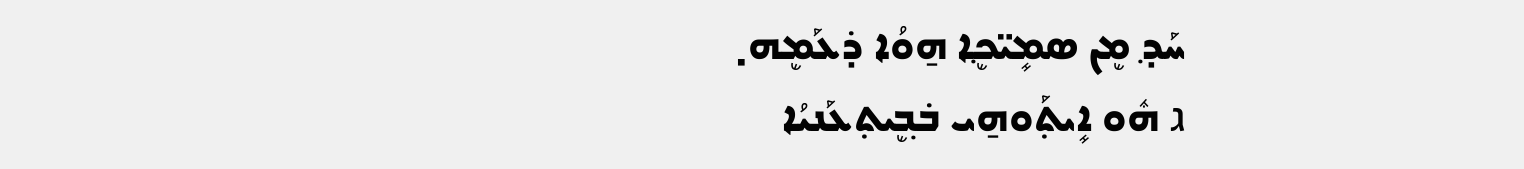ܚܰܕ݂ ܡܷܢ ܣܡܻܝ̈ܟ݂ܷܐ ܗ̱ܘܳܐ ܕ݁ܥܰܡܷܗ܂
ג ܗܽܘ ܐܻܝܬ݂ܰܘܗ̱ܝ ܒ݁ܒ݂ܷܝܬ݂ܥܰܢܝܳܐ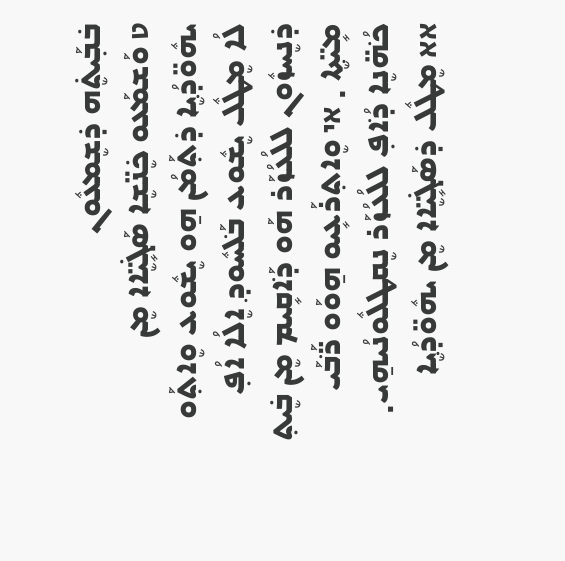ܒ݁ܒ݂ܰܝܬܷ݁ܗ ܕ݁ܫܷܡܥܽܘܢ
ט ܘܰܫܡܰܥܘ ܟܷ݁ܢ̈ܫܷܐ ܣܰܓܻ݁ܝܷ̈ܐܐ ܡܷܢ ܝܗܽܘ̈ܕ݂ܳܝܷܐ ܕ݁ܬ݂ܰܡܳܢ ܗ̱ܘ ܝܷܫܽܘܥ ܘܷܐܬ݂ܰܘ ܠܳܐ ܡܷܛܽܠ ܝܷܫܽܘܥ ܒ݁ܰܠܚܽܘܕ݂ ܐܷܠܳܐ ܐܳܦ݂ ܕ݁ܢܷܚܙܽܘܢ ܠܠܳܥܳܙܰܪ ܗܰܘ ܕ݁ܰܐܩܻܝܡ ܡܷܢ ܒܷ݁ܝܬ݂ ܡܻܝ̈ܬ݂ܷܐ ܂ אי ܘܷܐܬ݂ܪܰܥܻܝܘ ܗ̱ܘܰܘ ܪ̈ܰܒ݁ܰܝ ܟ݁ܳܗ̈ܢܷܐ ܕ݁ܳܐܦ݂ ܠܠܳܥܳܙܰܪ ܢܷܩܛܠܽܘܢܳܝܗ̱ܝ܂ אא ܡܷܛܽܠ ܕ݁ܣܰܓܻ݁ܝܷ̈ܐܐ ܡܷܢ ܝܗܽܘ̈ܕ݂ܳܝܷܐ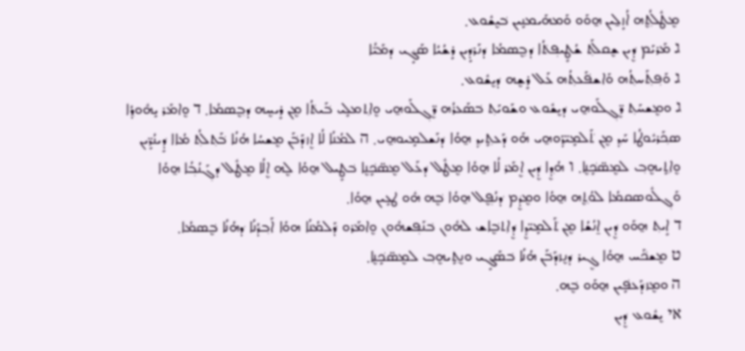ܡܷܛܽܠܳܬ݂ܷܗ ܐܳܙܻܠ̱ܝܢ ܗ̱ܘܰܘ ܘܰܡܗܰܝܡܢܻܝܢ ܒ݁ܝܷܫܽܘܥ܂
ג ܡܰܪܝܰܡ ܕܷ݁ܝܢ ܫܷܩܠܰܬ݂ ܫܳܛܻܝܦ݂ܬ݁ܳܐ ܕ݁ܒ݂ܷܣܡܳܐ ܕ݁ܢܰܪܕܻ݁ܝܢ ܪܻܫܳܝܳܐ ܣܰܓܻ݁ܝ ܕ݁ܡܰܝ̈ܳܐ
ג ܘܰܦ݂ܬ݂ܰܚܬ݂ܳܗ ܘܰܐܫܦ݁ܰܥܬ݂ܳܗ ܥܰܠ ܪܻܫܷܗ ܕ݁ܝܷܫܽܘܥ܂
ג ܘܡܷܫܚܰܬ݂ ܪܷ̈ܓ݂ܠܰܘܗ̱ܝ ܕ݁ܝܷܫܽܘܥ ܘܫܰܘܝܰܬ݂ ܒ݁ܣܰܥܪܳܗ ܪܷ̈ܓ݂ܠܰܘܗ̱ܝ ܘܷܐܬ݂ܡܠܻܝ ܒ݁ܰܝܬ݁ܳܐ ܡܷܢ ܪܻܝܚܷܗ ܕ݁ܒ݂ܷܣܡܳܐ܂ ד ܘܷܐܡܰܪ ܝܻܗܽܘܕ݂ܳܐ ܣܟ݂ܰܪܝܽܘܛܳܐ ܚܰܕ݂ ܡܷܢ ܬ݁ܰܠܡܻܝ̈ܕ݂ܰܘܗ̱ܝ ܗܰܘ ܕ݁ܰܥܬ݂ܻܝܕ݂ ܗ̱ܘܳܐ ܕ݁ܢܰܫܠܡܻܝܘܗ̱ܝ܂ ה ܠܡܳܢܳܐ ܠܳܐ ܐܷܙܕ݁ܰܒ݁ܰܢ ܡܷܫܚܳܐ ܗܳܢܳܐ ܒ݁ܰܬ݂ܠܳܬ݂ ܡܳܐܐ ܕܻ݁ܝܢܳܪܻ̈ܝܢ ܘܷܐܬ݂ܻܝܗܷܒ݂ ܠܡܷܣ̈ܟܻ݁ܢܷܐ܂ ו ܗܳܕ݂ܷܐ ܕܷ݁ܝܢ ܐܷܡܰܪ ܠܳܐ ܗ̱ܘܳܐ ܡܷܛܽܠ ܕ݁ܥܰܠ ܡܷܣ̈ܟܻ݁ܢܷܐ ܒ݁ܛܻܝܠ ܗ̱ܘܳܐ ܠܷܗ ܐܷܠܳܐ ܡܷܛܽܠ ܕ݁ܓ݂ܰܢܳܒ݂ܳܐ ܗ̱ܘܳܐ ܘܰܓ݂ܠܽܘܣܩܡܳܐ ܠܘܳܬ݂ܷܗ ܗ̱ܘܳܐ ܘܡܷܕܷ݁ܡ ܕ݁ܢܳܦ݂ܷܠ ܗ̱ܘܳܐ ܒܷ݁ܗ ܗܽܘ ܛܥܻܝܢ ܗ̱ܘܳܐ܂
ד ܐܻܝܬ݂ ܗ̱ܘܰܘ ܕܷ݁ܝܢ ܐ̱ܢܳܫܳܐ ܡܷܢ ܬ݁ܰܠܡܻܝ̈ܕ݂ܷܐ ܕܷ݁ܐܬ݂ܒܷ݁ܐܫ ܠܗܽܘܢ ܒ݁ܢܰܦ݂ܫܗܽܘܢ ܘܷܐܡܰܪܘ ܕ݁ܰܠܡܳܢܳܐ ܗܘܳܐ ܐܰܒ݂ܕ݁ܳܢܳܐ ܕ݁ܗܳܢܳܐ ܒܷ݁ܣܡܳܐ܂
ט ܡܷܫܟ݁ܰܚ ܗ̱ܘܳܐ ܓܷ݁ܝܪ ܕ݁ܢܷܙܕ݁ܰܒ݁ܰܢ ܗܳܢܳܐ ܒ݁ܣܰܓܻ݁ܝ ܘܢܷܬ݂ܻܝܗܷܒ݂ ܠܡܷܣ̈ܟܻ݁ܢܷܐ܂
ה ܘܡܷܙܕ݁ܰܥܦܻ݁ܝܢ ܗ̱ܘܰܘ ܒܷ݁ܗ܂
אי ܝܷܫܽܘܥ ܕܷ݁ܝܢ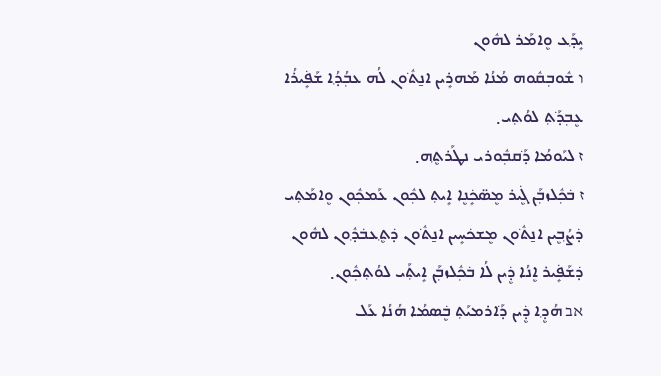ܝܻܕ݂ܰܥ ܘܷܐܡܰܪ ܠܗܽܘܢ
ו ܫܽܘܒ݂ܩܽܘܗ ܡܳܢܳܐ ܡܰܗܪܻܝܢ ܐܢ̱ܬ݁ܽܘܢ ܠܳܗ ܥܒ݂ܳܕ݂ܳܐ ܫܰܦܻ݁ܝܪܳܐ ܥܷܒ݂ܕ݁ܰܬ݂ ܠܘܳܬ݂ܝ܂
ז ܠܝܰܘܡܳܐ ܕ݁ܰܩܒ݂ܽܘܪܝ ܢܛܰܪܬ݂ܷܗ܂
ז ܒ݁ܟ݂ܽܠܙܒ݂ܰܢ ܓܷ݁ܝܪ ܡܷܣ̈ܟܻ݁ܢܷܐ ܐܻܝܬ݂ ܠܟ݂ܽܘܢ ܥܰܡܟ݂ܽܘܢ ܘܷܐܡܰܬ݂ܝ ܕ݁ܨܳܒ݂ܷܝܢ ܐܢ̱ܬ݁ܽܘܢ ܡܷܫܟ݁ܚܻܝܢ ܐܢ̱ܬ݁ܽܘܢ ܕ݁ܬ݂ܷܥܒ݁ܕ݂ܽܘܢ ܠܗܽܘܢ ܕ݁ܫܰܦܻ݁ܝܪ ܐܷܢܳܐ ܕܷ݁ܝܢ ܠܳܐ ܒ݁ܟ݂ܽܠܙܒ݂ܰܢ ܐܻܝܬ݂ܰܝ ܠܘܳܬ݂ܟ݂ܽܘܢ܂
אב ܗܳܕ݂ܷܐ ܕܷ݁ܝܢ ܕ݁ܰܐܪܡܝܰܬ݂ ܒܷ݁ܣܡܳܐ ܗܳܢܳܐ ܥܰܠ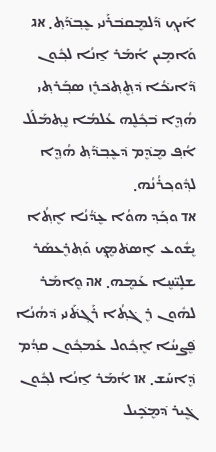ܐܰܝܟ݂ ܕ݁ܰܠܡܷܩܒ݁ܪܰܢܝ ܥܷܒ݂ܕ݁ܰܬ݂܂ אג ܘܰܐܡܻܝܢ ܐܳܡܰܪ ܐ̱ܢܳܐ ܠܟ݂ܽܘܢ ܕ݁ܰܐܝܟ݁ܳܐ ܕ݁ܬ݂ܷܬ݂ܟ݁ܪܷܙ ܣܒ݂ܰܪܬ݂ܝ ܗܳܕ݂ܷܐ ܒ݁ܟ݂ܽܠܷܗ ܥܳܠܡܳܐ ܢܷܬ݂ܡܰܠܰܠ ܐܳܦ݂ ܡܷܕܷ݁ܡ ܕ݁ܥܷܒ݂ܕ݁ܰܬ݂ ܗܳܕ݂ܷܐ ܠܕ݂ܽܘܟ݂ܪܳܢܳܗ܂
אד ܘܟ݂ܰܕ݂ ܗܘܳܐ ܥܷܕ݁ܳܢܳܐ ܐܷܬ݂ܳܐ ܝܷܫܽܘܥ ܐܷܣܬ݁ܡܷܟ݂ ܘܰܬ݂ܪܷܥܣܰܪ ܫܠܻܝ̈ܚܷܐ ܥܰܡܷܗ܂ אה ܘܷܐܡܰܪ ܠܗܽܘܢ ܪܷܓ݁ܬ݂ܳܐ ܪܰܓ݂ܬ݁ܰܢܝ ܕ݁ܗܳܢܳܐ ܦܷ݁ܨܚܳܐ ܐܷܟ݂ܽܘܠ ܥܰܡܟ݂ܽܘܢ ܩܕ݂ܳܡ ܕܷ݁ܐܚܰܫ܂ או ܐܳܡܰܪ ܐ̱ܢܳܐ ܠܟ݂ܽܘܢ ܓܷ݁ܝܪ ܕ݁ܡܷܟܻ݁ܝܠ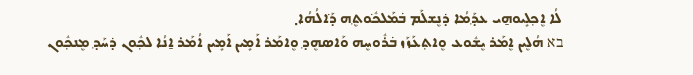ܠܳܐ ܐܷܟ݂ܠܻܝܘܗ̱ܝ ܥܕ݂ܰܡܳܐ ܕ݁ܢܷܫܠܰܡ ܒ݁ܡܰܠܟ݁ܽܘܬ݂ܷܗ ܕ݁ܰܐܠܳܗܳܐ܂
בא ܗܳܠܷܝܢ ܐܷܡܰܪ ܝܷܫܽܘܥ ܘܷܐܬ݂ܥܰܙܰܙ ܒ݁ܪܽܘܚܷܗ ܘܰܐܣܗܷܕ݂ ܘܷܐܡܰܪ ܐܰܡܻܝܢ ܐܰܡܻܝܢ ܐܳܡܰܪ ܐ̱ܢܳܐ ܠܟ݂ܽܘܢ ܕ݁ܚܰܕ݂ ܡܷܢܟ݂ܽܘܢ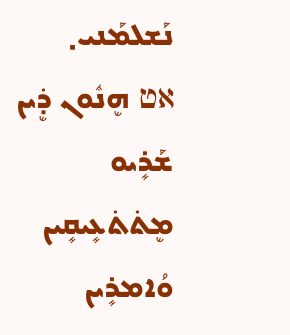ܢܰܫܠܡܰܢܝ܂
אט ܗܷܢܽܘܢ ܕܷ݁ܝܢ ܫܰܪܻܝܘ ܡܷܬ݁ܬ݁ܥܻܝܩܻܝܢ ܘܳܐܡܪܻܝܢ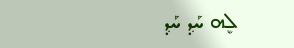ܠܷܗ ܚܰܕ݂ ܚܰܕ݂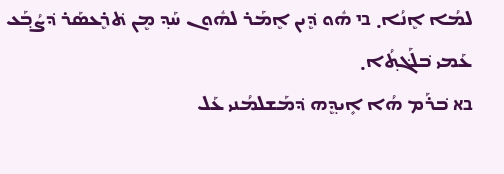ܠܡܳܐ ܐܷܢܳܐ܂ בי ܗܽܘ ܕܷ݁ܝܢ ܐܷܡܰܪ ܠܗܽܘܢ ܚܰܕ݂ ܡܷܢ ܬ݁ܪܷܥܣܰܪ ܕ݁ܨܳܒ݂ܰܥ ܥܰܡܝ ܒ݁ܠܰܓ݁ܬ݂ܳܐ܂
בא ܒ݁ܪܰܡ ܗܳܐ ܐܻܝܕ݂ܷܗ ܕ݁ܡܰܫܠܡܳܢܝ ܥܰܠ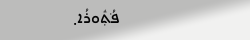ܦ݁ܳܬ݂ܽܘܪܳܐ܂